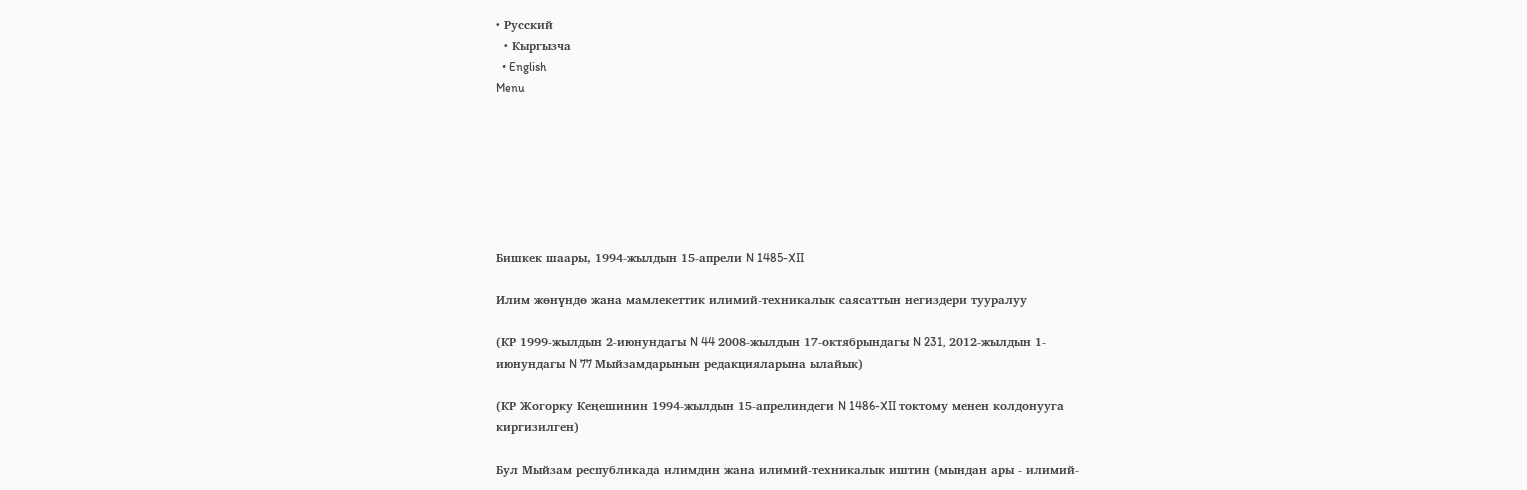• Русский
  • Кыргызча
  • English
Menu







Бишкек шаары, 1994-жылдын 15-апрели N 1485-XII

Илим жөнүндө жана мамлекеттик илимий-техникалык саясаттын негиздери тууралуу

(КР 1999-жылдын 2-июнундагы N 44 2008-жылдын 17-октябрындагы N 231, 2012-жылдын 1-июнундагы N 77 Мыйзамдарынын редакцияларына ылайык)

(КР Жогорку Кеңешинин 1994-жылдын 15-апрелиндеги N 1486-XII токтому менен колдонууга киргизилген)

Бул Мыйзам республикада илимдин жана илимий-техникалык иштин (мындан ары - илимий-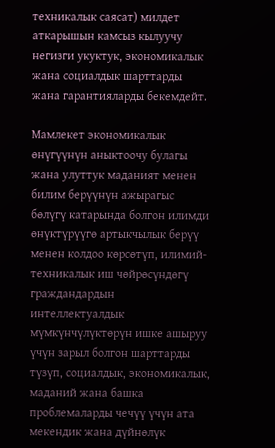техникалык саясат) милдет аткарышын камсыз кылуучу негизги укуктук, экономикалык жана социалдык шарттарды жана гарантияларды бекемдейт.

Мамлекет экономикалык өнүгүүнүн аныктоочу булагы жана улуттук маданият менен билим берүүнүн ажырагыс бөлүгү катарында болгон илимди өнүктүрүүгө артыкчылык берүү менен колдоо көрсөтүп, илимий-техникалык иш чөйрөсүндөгү граждандардын интеллектуалдык мүмкүнчүлүктөрүн ишке ашыруу үчүн зарыл болгон шарттарды түзүп, социалдык, экономикалык, маданий жана башка проблемаларды чечүү үчүн ата мекендик жана дүйнөлүк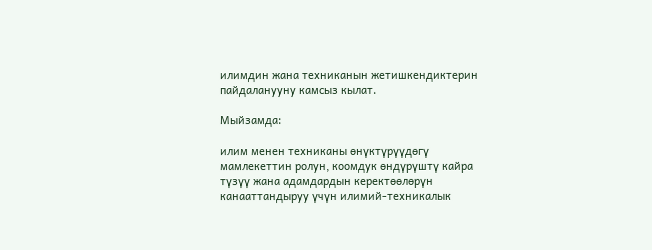илимдин жана техниканын жетишкендиктерин пайдаланууну камсыз кылат.

Мыйзамда:

илим менен техниканы өнүктүрүүдөгү мамлекеттин ролун, коомдук өндүрүштү кайра түзүү жана адамдардын керектөөлөрүн канааттандыруу үчүн илимий-техникалык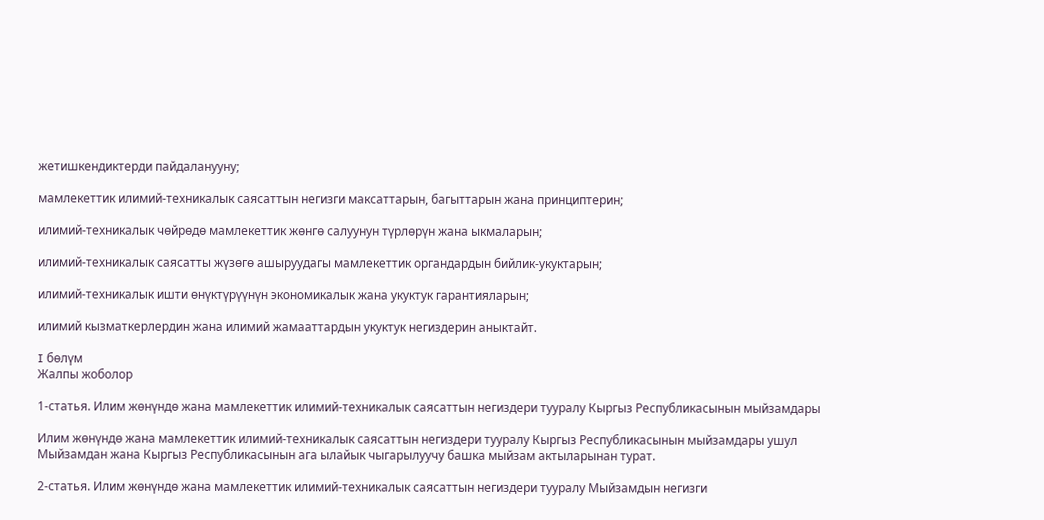жетишкендиктерди пайдаланууну;

мамлекеттик илимий-техникалык саясаттын негизги максаттарын, багыттарын жана принциптерин;

илимий-техникалык чөйрөдө мамлекеттик жөнгө салуунун түрлөрүн жана ыкмаларын;

илимий-техникалык саясатты жүзөгө ашыруудагы мамлекеттик органдардын бийлик-укуктарын;

илимий-техникалык ишти өнүктүрүүнүн экономикалык жана укуктук гарантияларын;

илимий кызматкерлердин жана илимий жамааттардын укуктук негиздерин аныктайт.

I бөлүм
Жалпы жоболор

1-статья. Илим жөнүндө жана мамлекеттик илимий-техникалык саясаттын негиздери тууралу Кыргыз Республикасынын мыйзамдары

Илим жөнүндө жана мамлекеттик илимий-техникалык саясаттын негиздери тууралу Кыргыз Республикасынын мыйзамдары ушул Мыйзамдан жана Кыргыз Республикасынын ага ылайык чыгарылуучу башка мыйзам актыларынан турат.

2-статья. Илим жөнүндө жана мамлекеттик илимий-техникалык саясаттын негиздери тууралу Мыйзамдын негизги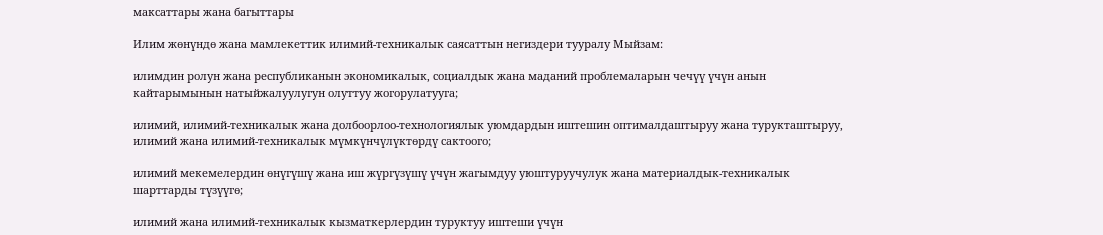максаттары жана багыттары

Илим жөнүндө жана мамлекеттик илимий-техникалык саясаттын негиздери тууралу Мыйзам:

илимдин ролун жана республиканын экономикалык, социалдык жана маданий проблемаларын чечүү үчүн анын кайтарымынын натыйжалуулугун олуттуу жогорулатууга;

илимий, илимий-техникалык жана долбоорлоо-технологиялык уюмдардын иштешин оптималдаштыруу жана турукташтыруу, илимий жана илимий-техникалык мүмкүнчүлүктөрдү сактоого;

илимий мекемелердин өнүгүшү жана иш жүргүзүшү үчүн жагымдуу уюштуруучулук жана материалдык-техникалык шарттарды түзүүгө;

илимий жана илимий-техникалык кызматкерлердин туруктуу иштеши үчүн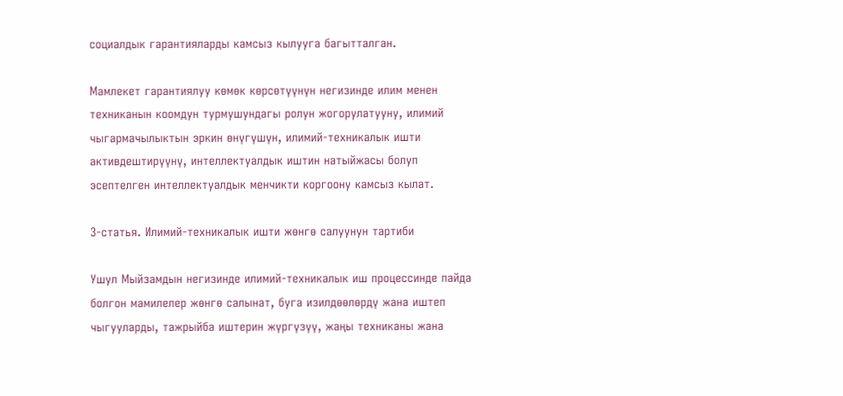социалдык гарантияларды камсыз кылууга багытталган.

Мамлекет гарантиялуу көмөк көрсөтүүнүн негизинде илим менен техниканын коомдун турмушундагы ролун жогорулатууну, илимий чыгармачылыктын эркин өнүгүшүн, илимий-техникалык ишти активдештирүүнү, интеллектуалдык иштин натыйжасы болуп эсептелген интеллектуалдык менчикти коргоону камсыз кылат.

3-статья. Илимий-техникалык ишти жөнгө салуунун тартиби

Ушул Мыйзамдын негизинде илимий-техникалык иш процессинде пайда болгон мамилелер жөнгө салынат, буга изилдөөлөрдү жана иштеп чыгууларды, тажрыйба иштерин жүргүзүү, жаңы техниканы жана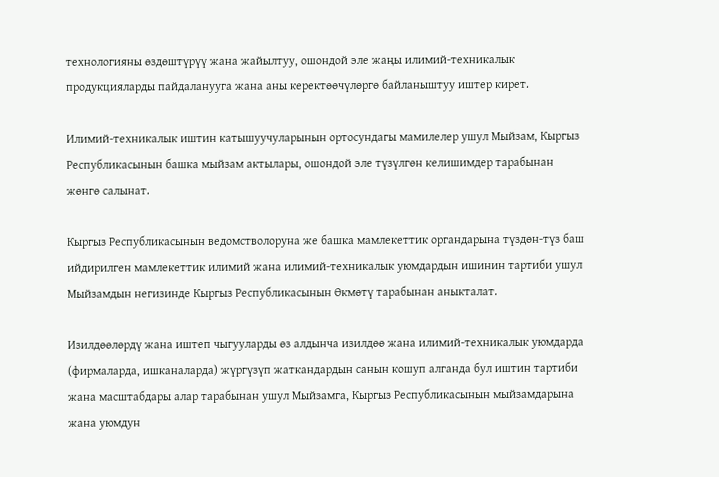технологияны өздөштүрүү жана жайылтуу, ошондой эле жаңы илимий-техникалык продукцияларды пайдаланууга жана аны керектөөчүлөргө байланыштуу иштер кирет.

Илимий-техникалык иштин катышуучуларынын ортосундагы мамилелер ушул Мыйзам, Кыргыз Республикасынын башка мыйзам актылары, ошондой эле түзүлгөн келишимдер тарабынан жөнгө салынат.

Кыргыз Республикасынын ведомстволоруна же башка мамлекеттик органдарына түздөн-түз баш ийдирилген мамлекеттик илимий жана илимий-техникалык уюмдардын ишинин тартиби ушул Мыйзамдын негизинде Кыргыз Республикасынын Өкмөтү тарабынан аныкталат.

Изилдөөлөрдү жана иштеп чыгууларды өз алдынча изилдөө жана илимий-техникалык уюмдарда (фирмаларда, ишканаларда) жүргүзүп жаткандардын санын кошуп алганда бул иштин тартиби жана масштабдары алар тарабынан ушул Мыйзамга, Кыргыз Республикасынын мыйзамдарына жана уюмдун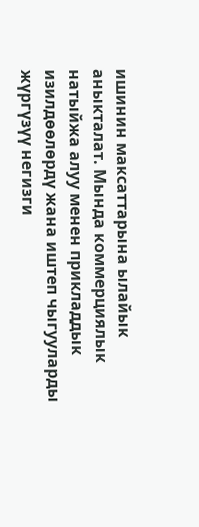ишинин максаттарына ылайык аныкталат. Мында коммерциялык натыйжа алуу менен прикладдык изилдөөлөрдү жана иштеп чыгууларды жүргүзүү негизги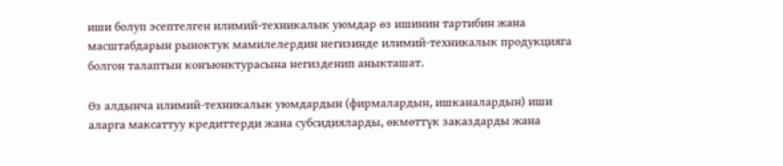иши болуп эсептелген илимий-техникалык уюмдар өз ишинин тартибин жана масштабдарын рыноктук мамилелердин негизинде илимий-техникалык продукцияга болгон талаптын конъюнктурасына негизденип аныкташат.

Өз алдынча илимий-техникалык уюмдардын (фирмалардын, ишканалардын) иши аларга максаттуу кредиттерди жана субсидияларды, өкмөттүк заказдарды жана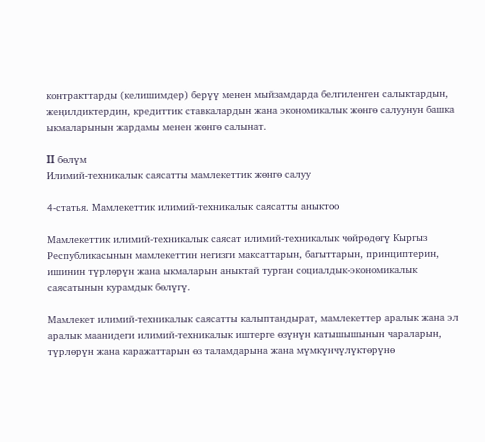контракттарды (келишимдер) берүү менен мыйзамдарда белгиленген салыктардын, жеңилдиктердин, кредиттик ставкалардын жана экономикалык жөнгө салуунун башка ыкмаларынын жардамы менен жөнгө салынат.

II бөлүм
Илимий-техникалык саясатты мамлекеттик жөнгө салуу

4-статья. Мамлекеттик илимий-техникалык саясатты аныктоо

Мамлекеттик илимий-техникалык саясат илимий-техникалык чөйрөдөгү Кыргыз Республикасынын мамлекеттин негизги максаттарын, багыттарын, принциптерин, ишинин түрлөрүн жана ыкмаларын аныктай турган социалдык-экономикалык саясатынын курамдык бөлүгү.

Мамлекет илимий-техникалык саясатты калыптандырат, мамлекеттер аралык жана эл аралык маанидеги илимий-техникалык иштерге өзүнүн катышышынын чараларын, түрлөрүн жана каражаттарын өз таламдарына жана мүмкүнчүлүктөрүнө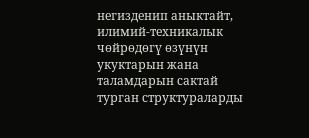негизденип аныктайт, илимий-техникалык чөйрөдөгү өзүнүн укуктарын жана таламдарын сактай турган структураларды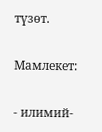түзөт.

Мамлекет:

- илимий-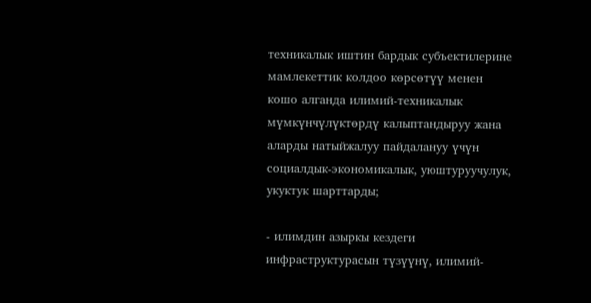техникалык иштин бардык субъектилерине мамлекеттик колдоо көрсөтүү менен кошо алганда илимий-техникалык мүмкүнчүлүктөрдү калыптандыруу жана аларды натыйжалуу пайдалануу үчүн социалдык-экономикалык, уюштуруучулук, укуктук шарттарды;

- илимдин азыркы кездеги инфраструктурасын түзүүнү, илимий-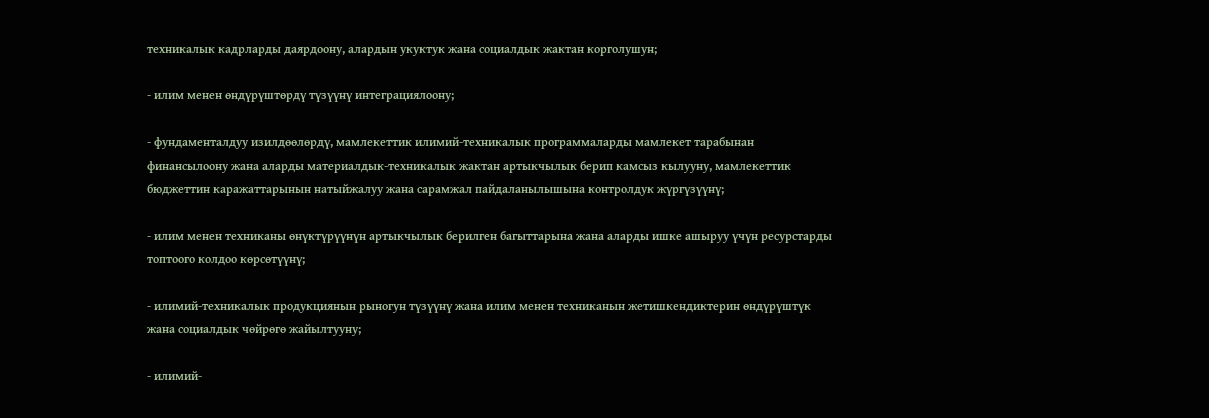техникалык кадрларды даярдоону, алардын укуктук жана социалдык жактан корголушун;

- илим менен өндүрүштөрдү түзүүнү интеграциялоону;

- фундаменталдуу изилдөөлөрдү, мамлекеттик илимий-техникалык программаларды мамлекет тарабынан финансылоону жана аларды материалдык-техникалык жактан артыкчылык берип камсыз кылууну, мамлекеттик бюджеттин каражаттарынын натыйжалуу жана сарамжал пайдаланылышына контролдук жүргүзүүнү;

- илим менен техниканы өнүктүрүүнүн артыкчылык берилген багыттарына жана аларды ишке ашыруу үчүн ресурстарды топтоого колдоо көрсөтүүнү;

- илимий-техникалык продукциянын рыногун түзүүнү жана илим менен техниканын жетишкендиктерин өндүрүштүк жана социалдык чөйрөгө жайылтууну;

- илимий-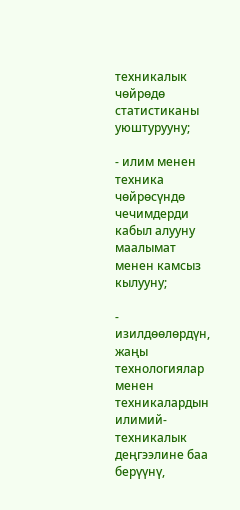техникалык чөйрөдө статистиканы уюштурууну;

- илим менен техника чөйрөсүндө чечимдерди кабыл алууну маалымат менен камсыз кылууну;

- изилдөөлөрдүн, жаңы технологиялар менен техникалардын илимий-техникалык деңгээлине баа берүүнү,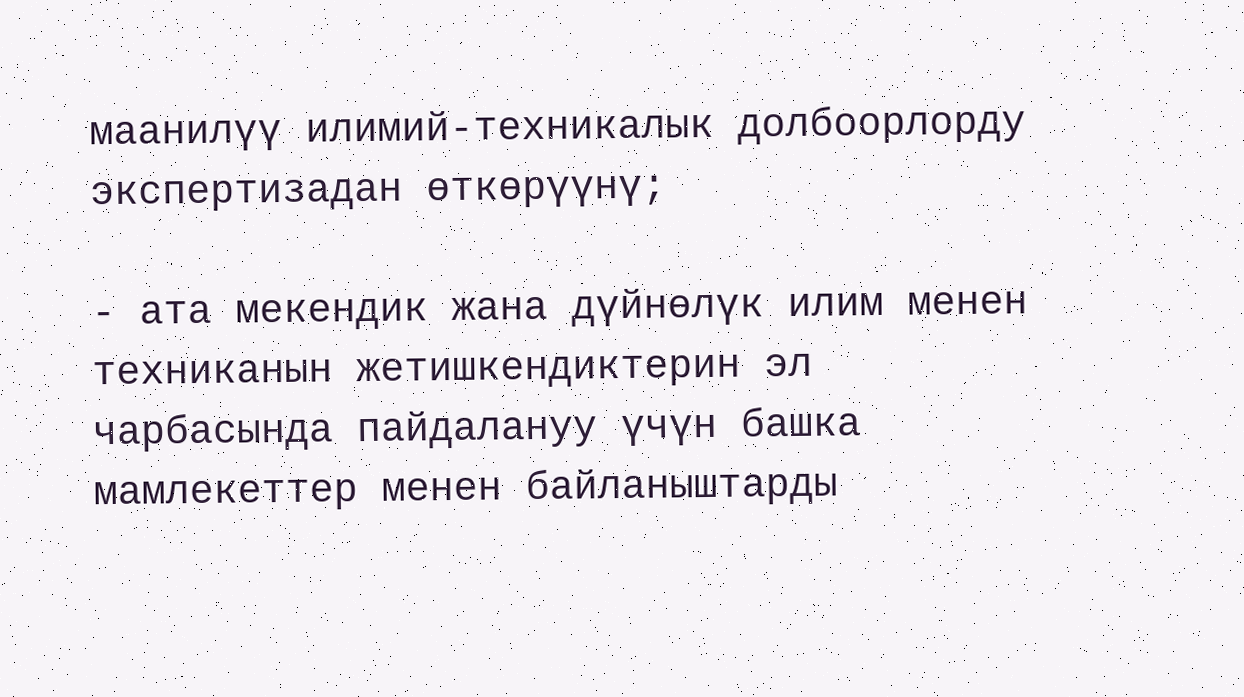маанилүү илимий-техникалык долбоорлорду экспертизадан өткөрүүнү;

- ата мекендик жана дүйнөлүк илим менен техниканын жетишкендиктерин эл чарбасында пайдалануу үчүн башка мамлекеттер менен байланыштарды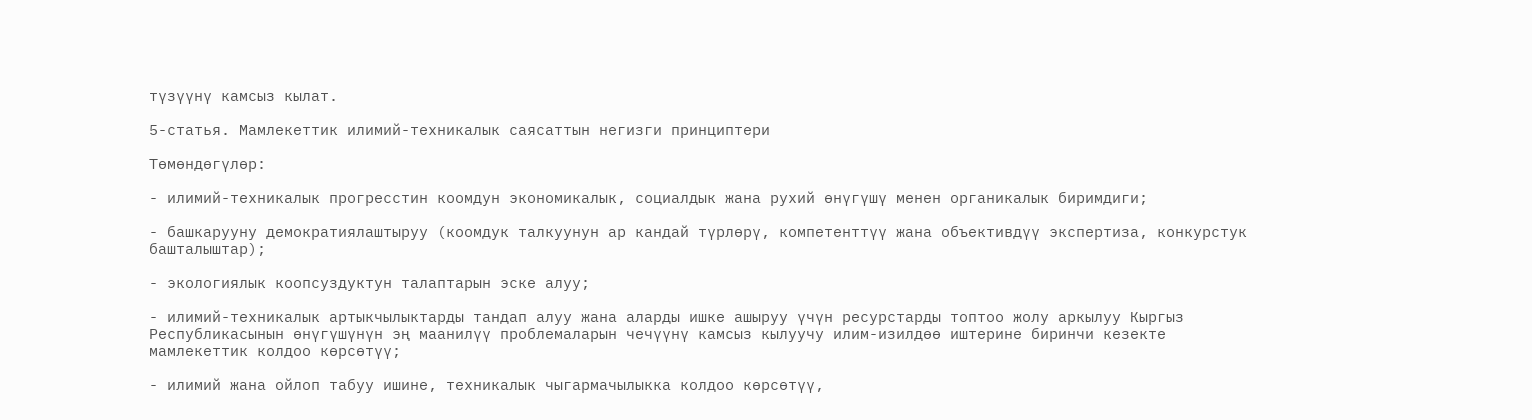түзүүнү камсыз кылат.

5-статья. Мамлекеттик илимий-техникалык саясаттын негизги принциптери

Төмөндөгүлөр:

- илимий-техникалык прогресстин коомдун экономикалык, социалдык жана рухий өнүгүшү менен органикалык биримдиги;

- башкарууну демократиялаштыруу (коомдук талкуунун ар кандай түрлөрү, компетенттүү жана объективдүү экспертиза, конкурстук башталыштар);

- экологиялык коопсуздуктун талаптарын эске алуу;

- илимий-техникалык артыкчылыктарды тандап алуу жана аларды ишке ашыруу үчүн ресурстарды топтоо жолу аркылуу Кыргыз Республикасынын өнүгүшүнүн эң маанилүү проблемаларын чечүүнү камсыз кылуучу илим-изилдөө иштерине биринчи кезекте мамлекеттик колдоо көрсөтүү;

- илимий жана ойлоп табуу ишине, техникалык чыгармачылыкка колдоо көрсөтүү,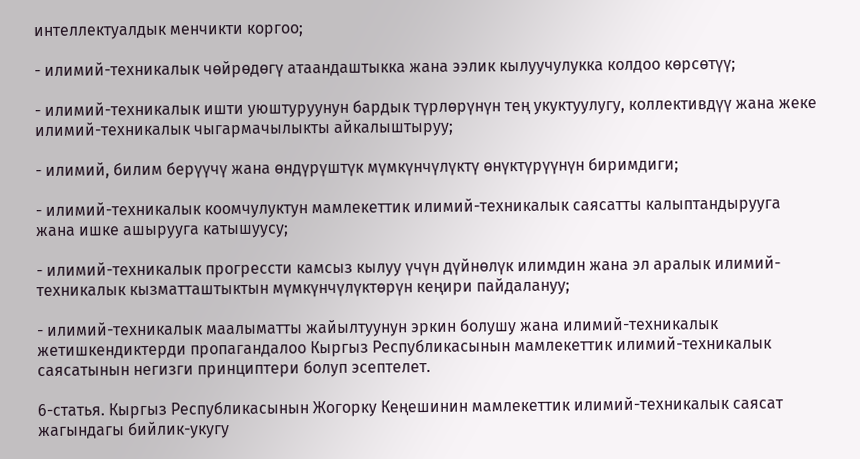интеллектуалдык менчикти коргоо;

- илимий-техникалык чөйрөдөгү атаандаштыкка жана ээлик кылуучулукка колдоо көрсөтүү;

- илимий-техникалык ишти уюштуруунун бардык түрлөрүнүн тең укуктуулугу, коллективдүү жана жеке илимий-техникалык чыгармачылыкты айкалыштыруу;

- илимий, билим берүүчү жана өндүрүштүк мүмкүнчүлүктү өнүктүрүүнүн биримдиги;

- илимий-техникалык коомчулуктун мамлекеттик илимий-техникалык саясатты калыптандырууга жана ишке ашырууга катышуусу;

- илимий-техникалык прогрессти камсыз кылуу үчүн дүйнөлүк илимдин жана эл аралык илимий-техникалык кызматташтыктын мүмкүнчүлүктөрүн кеңири пайдалануу;

- илимий-техникалык маалыматты жайылтуунун эркин болушу жана илимий-техникалык жетишкендиктерди пропагандалоо Кыргыз Республикасынын мамлекеттик илимий-техникалык саясатынын негизги принциптери болуп эсептелет.

6-статья. Кыргыз Республикасынын Жогорку Кеңешинин мамлекеттик илимий-техникалык саясат жагындагы бийлик-укугу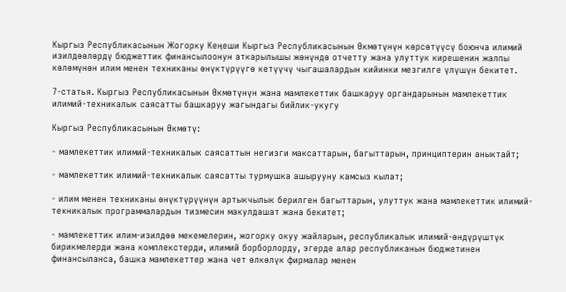Кыргыз Республикасынын Жогорку Кеңеши Кыргыз Республикасынын Өкмөтүнүн көрсөтүүсү боюнча илимий изилдөөлөрдү бюджеттик финансылоонун аткарылышы жөнүндө отчетту жана улуттук кирешенин жалпы көлөмүнөн илим менен техниканы өнүктүрүүгө кетүүчү чыгашалардын кийинки мезгилге үлүшүн бекитет.

7-статья. Кыргыз Республикасынын Өкмөтүнүн жана мамлекеттик башкаруу органдарынын мамлекеттик илимий-техникалык саясатты башкаруу жагындагы бийлик-укугу

Кыргыз Республикасынын Өкмөтү:

- мамлекеттик илимий-техникалык саясаттын негизги максаттарын, багыттарын, принциптерин аныктайт;

- мамлекеттик илимий-техникалык саясатты турмушка ашырууну камсыз кылат;

- илим менен техниканы өнүктүрүүнүн артыкчылык берилген багыттарын, улуттук жана мамлекеттик илимий-техникалык программалардын тизмесин макулдашат жана бекитет;

- мамлекеттик илим-изилдөө мекемелерин, жогорку окуу жайларын, республикалык илимий-өндүрүштүк бирикмелерди жана комплекстерди, илимий борборлорду, эгерде алар республиканын бюджетинен финансыланса, башка мамлекеттер жана чет өлкөлүк фирмалар менен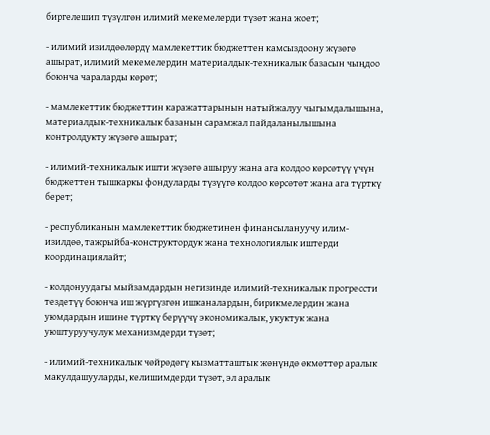биргелешип түзүлгөн илимий мекемелерди түзөт жана жоет;

- илимий изилдөөлөрдү мамлекеттик бюджеттен камсыздоону жүзөгө ашырат, илимий мекемелердин материалдык-техникалык базасын чыңдоо боюнча чараларды көрөт;

- мамлекеттик бюджеттин каражаттарынын натыйжалуу чыгымдалышына, материалдык-техникалык базанын сарамжал пайдаланылышына контролдукту жүзөгө ашырат;

- илимий-техникалык ишти жүзөгө ашыруу жана ага колдоо көрсөтүү үчүн бюджеттен тышкаркы фондуларды түзүүгө колдоо көрсөтөт жана ага түрткү берет;

- республиканын мамлекеттик бюджетинен финансылануучу илим-изилдөө, тажрыйба-конструктордук жана технологиялык иштерди координациялайт;

- колдонуудагы мыйзамдардын негизинде илимий-техникалык прогрессти тездетүү боюнча иш жүргүзгөн ишканалардын, бирикмелердин жана уюмдардын ишине түрткү берүүчү экономикалык, укуктук жана уюштуруучулук механизмдерди түзөт;

- илимий-техникалык чөйрөдөгү кызматташтык жөнүндө өкмөттөр аралык макулдашууларды, келишимдерди түзөт, эл аралык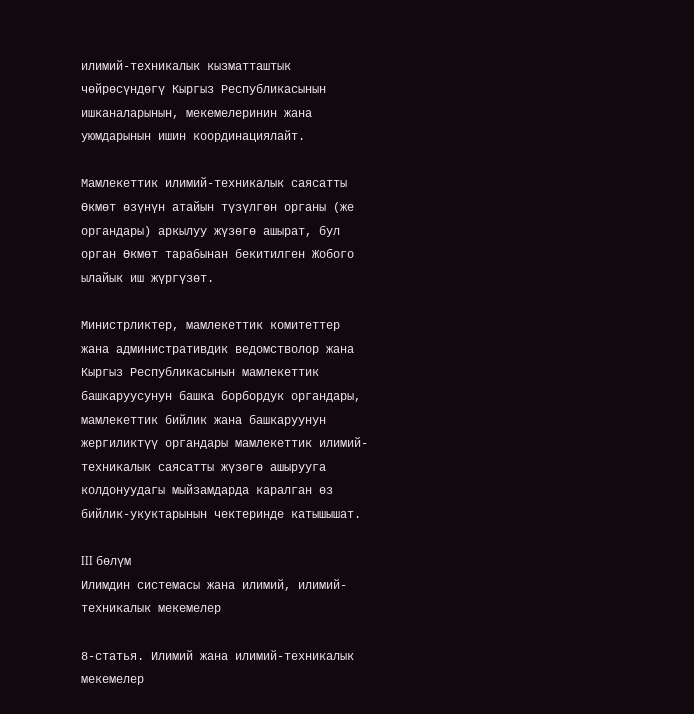илимий-техникалык кызматташтык чөйрөсүндөгү Кыргыз Республикасынын ишканаларынын, мекемелеринин жана уюмдарынын ишин координациялайт.

Мамлекеттик илимий-техникалык саясатты Өкмөт өзүнүн атайын түзүлгөн органы (же органдары) аркылуу жүзөгө ашырат, бул орган Өкмөт тарабынан бекитилген Жобого ылайык иш жүргүзөт.

Министрликтер, мамлекеттик комитеттер жана административдик ведомстволор жана Кыргыз Республикасынын мамлекеттик башкаруусунун башка борбордук органдары, мамлекеттик бийлик жана башкаруунун жергиликтүү органдары мамлекеттик илимий-техникалык саясатты жүзөгө ашырууга колдонуудагы мыйзамдарда каралган өз бийлик-укуктарынын чектеринде катышышат.

III бөлүм
Илимдин системасы жана илимий, илимий-техникалык мекемелер

8-статья. Илимий жана илимий-техникалык мекемелер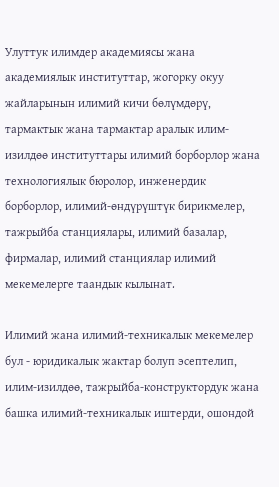Улуттук илимдер академиясы жана академиялык институттар, жогорку окуу жайларынын илимий кичи бөлүмдөрү, тармактык жана тармактар аралык илим-изилдөө институттары илимий борборлор жана технологиялык бюролор, инженердик борборлор, илимий-өндүрүштүк бирикмелер, тажрыйба станциялары, илимий базалар, фирмалар, илимий станциялар илимий мекемелерге таандык кылынат.

Илимий жана илимий-техникалык мекемелер бул - юридикалык жактар болуп эсептелип, илим-изилдөө, тажрыйба-конструктордук жана башка илимий-техникалык иштерди, ошондой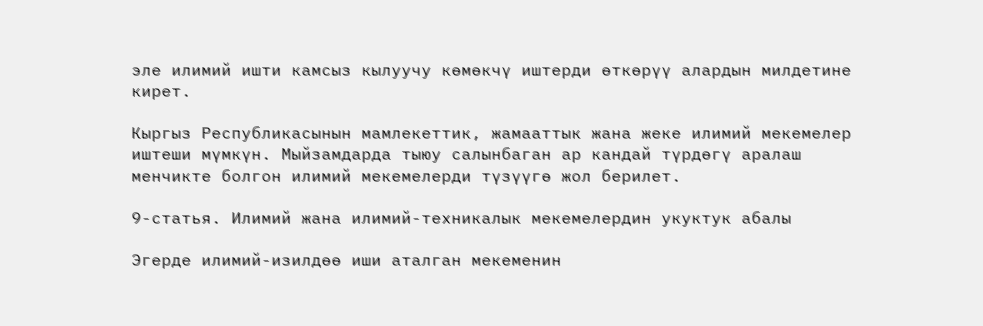эле илимий ишти камсыз кылуучу көмөкчү иштерди өткөрүү алардын милдетине кирет.

Кыргыз Республикасынын мамлекеттик, жамааттык жана жеке илимий мекемелер иштеши мүмкүн. Мыйзамдарда тыюу салынбаган ар кандай түрдөгү аралаш менчикте болгон илимий мекемелерди түзүүгө жол берилет.

9-статья. Илимий жана илимий-техникалык мекемелердин укуктук абалы

Эгерде илимий-изилдөө иши аталган мекеменин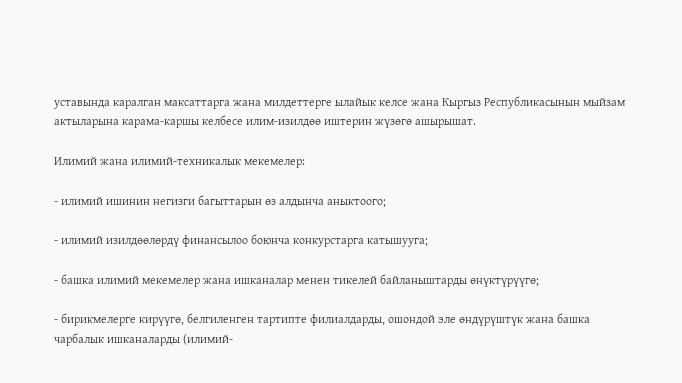уставында каралган максаттарга жана милдеттерге ылайык келсе жана Кыргыз Республикасынын мыйзам актыларына карама-каршы келбесе илим-изилдөө иштерин жүзөгө ашырышат.

Илимий жана илимий-техникалык мекемелер:

- илимий ишинин негизги багыттарын өз алдынча аныктоого;

- илимий изилдөөлөрдү финансылоо боюнча конкурстарга катышууга;

- башка илимий мекемелер жана ишканалар менен тикелей байланыштарды өнүктүрүүгө;

- бирикмелерге кирүүгө, белгиленген тартипте филиалдарды, ошондой эле өндүрүштүк жана башка чарбалык ишканаларды (илимий-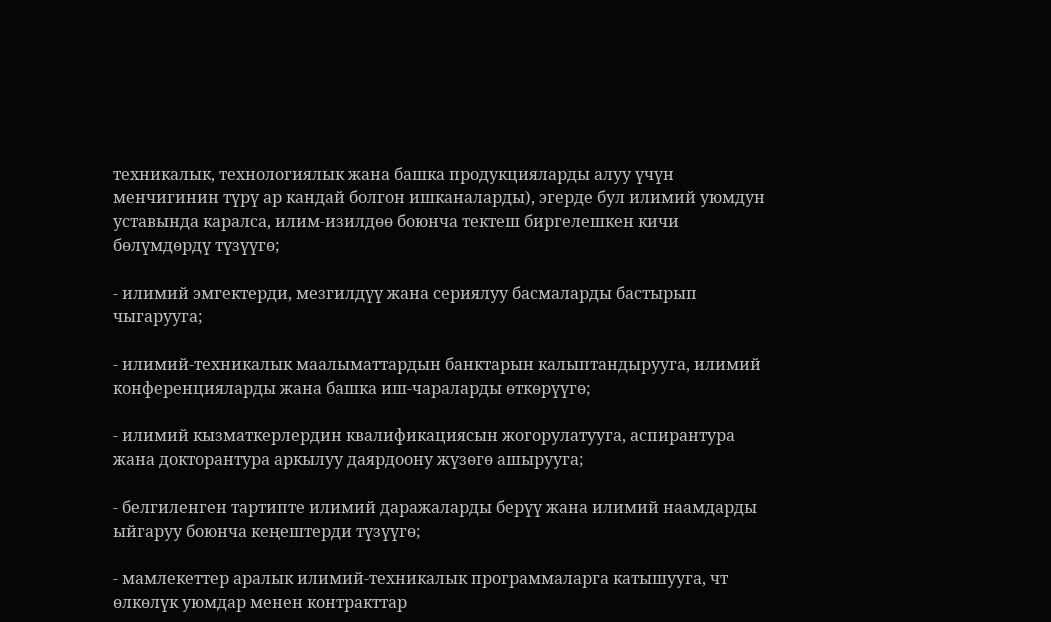техникалык, технологиялык жана башка продукцияларды алуу үчүн менчигинин түрү ар кандай болгон ишканаларды), эгерде бул илимий уюмдун уставында каралса, илим-изилдөө боюнча тектеш биргелешкен кичи бөлүмдөрдү түзүүгө;

- илимий эмгектерди, мезгилдүү жана сериялуу басмаларды бастырып чыгарууга;

- илимий-техникалык маалыматтардын банктарын калыптандырууга, илимий конференцияларды жана башка иш-чараларды өткөрүүгө;

- илимий кызматкерлердин квалификациясын жогорулатууга, аспирантура жана докторантура аркылуу даярдоону жүзөгө ашырууга;

- белгиленген тартипте илимий даражаларды берүү жана илимий наамдарды ыйгаруу боюнча кеңештерди түзүүгө;

- мамлекеттер аралык илимий-техникалык программаларга катышууга, чт өлкөлүк уюмдар менен контракттар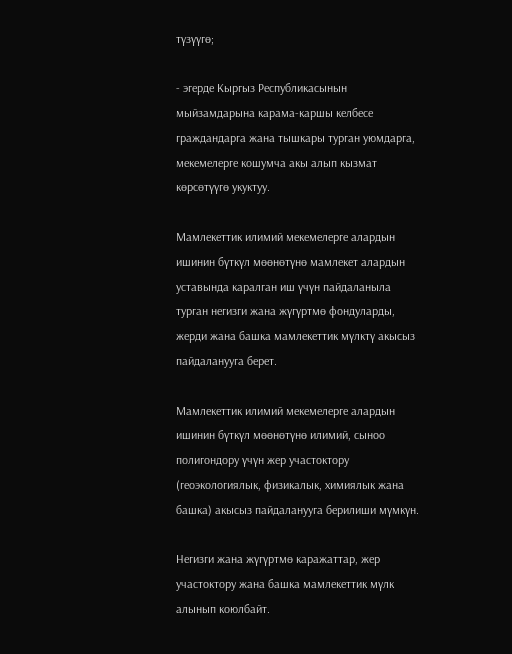түзүүгө;

- эгерде Кыргыз Республикасынын мыйзамдарына карама-каршы келбесе граждандарга жана тышкары турган уюмдарга, мекемелерге кошумча акы алып кызмат көрсөтүүгө укуктуу.

Мамлекеттик илимий мекемелерге алардын ишинин бүткүл мөөнөтүнө мамлекет алардын уставында каралган иш үчүн пайдаланыла турган негизги жана жүгүртмө фондуларды, жерди жана башка мамлекеттик мүлктү акысыз пайдаланууга берет.

Мамлекеттик илимий мекемелерге алардын ишинин бүткүл мөөнөтүнө илимий, сыноо полигондору үчүн жер участоктору (геоэкологиялык, физикалык, химиялык жана башка) акысыз пайдаланууга берилиши мүмкүн.

Негизги жана жүгүртмө каражаттар, жер участоктору жана башка мамлекеттик мүлк алынып коюлбайт.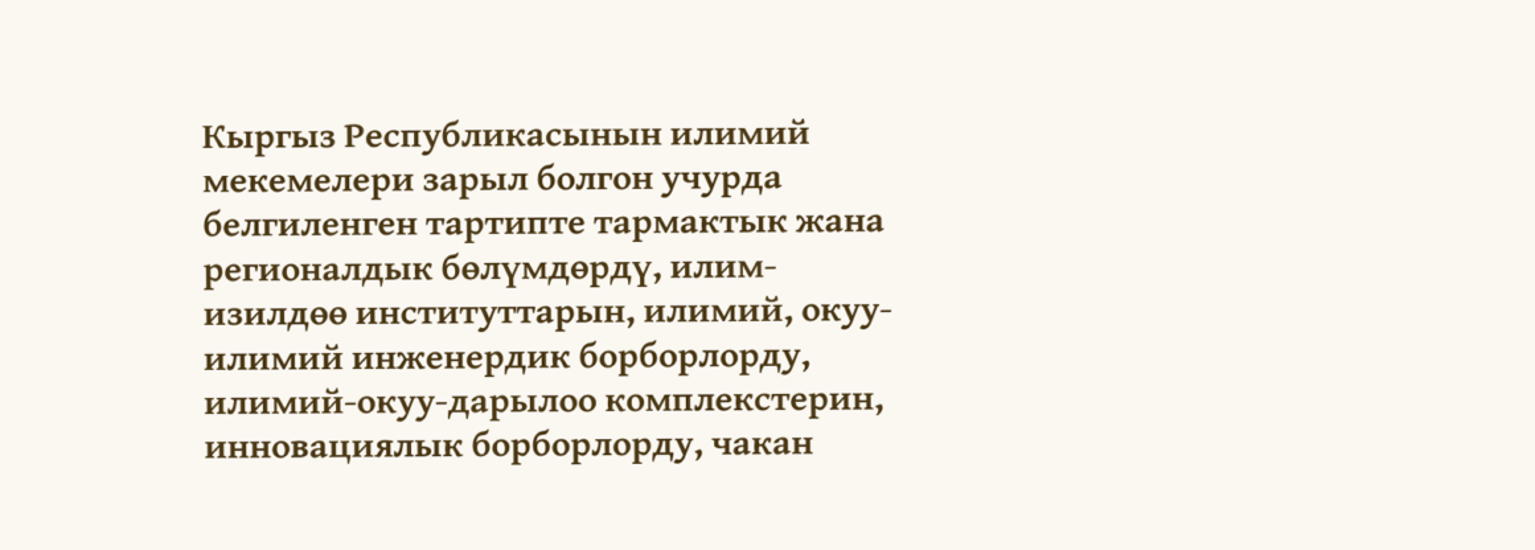Кыргыз Республикасынын илимий мекемелери зарыл болгон учурда белгиленген тартипте тармактык жана регионалдык бөлүмдөрдү, илим-изилдөө институттарын, илимий, окуу-илимий инженердик борборлорду, илимий-окуу-дарылоо комплекстерин, инновациялык борборлорду, чакан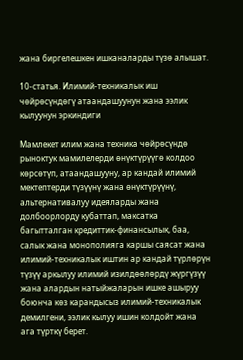жана биргелешкен ишканаларды түзө алышат.

10-статья. Илимий-техникалык иш чөйрөсүндөгү атаандашуунун жана ээлик кылуунун эркиндиги

Мамлекет илим жана техника чөйрөсүндө рыноктук мамилелерди өнүктүрүүгө колдоо көрсөтүп, атаандашууну, ар кандай илимий мектептерди түзүүнү жана өнүктүрүүнү, альтернативалуу идеяларды жана долбоорлорду кубаттап, максатка багытталган кредиттик-финансылык, баа, салык жана монополияга каршы саясат жана илимий-техникалык иштин ар кандай түрлөрүн түзүү аркылуу илимий изилдөөлөрдү жүргүзүү жана алардын натыйжаларын ишке ашыруу боюнча көз карандысыз илимий-техникалык демилгени, ээлик кылуу ишин колдойт жана ага түрткү берет.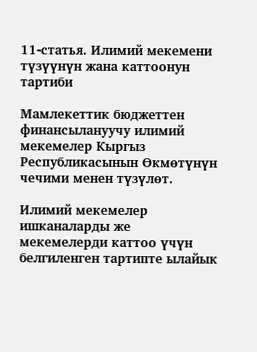11-статья. Илимий мекемени түзүүнүн жана каттоонун тартиби

Мамлекеттик бюджеттен финансылануучу илимий мекемелер Кыргыз Республикасынын Өкмөтүнүн чечими менен түзүлөт.

Илимий мекемелер ишканаларды же мекемелерди каттоо үчүн белгиленген тартипте ылайык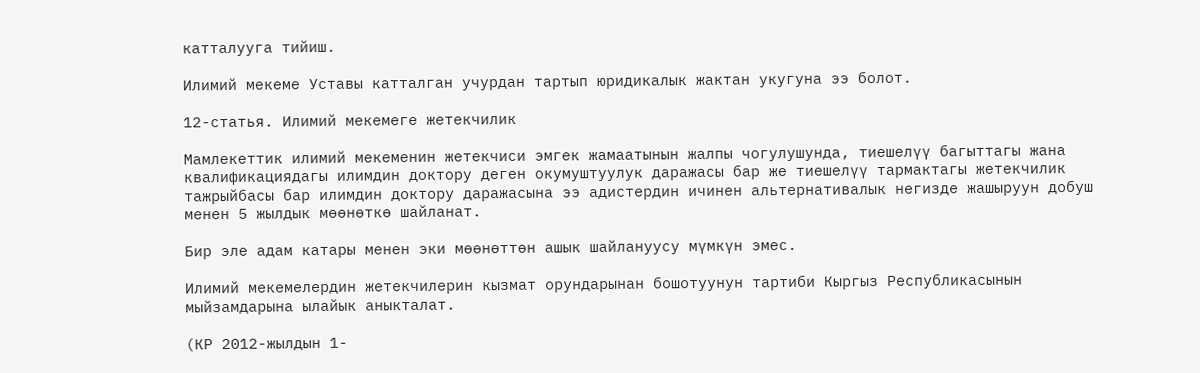катталууга тийиш.

Илимий мекеме Уставы катталган учурдан тартып юридикалык жактан укугуна ээ болот.

12-статья. Илимий мекемеге жетекчилик

Мамлекеттик илимий мекеменин жетекчиси эмгек жамаатынын жалпы чогулушунда, тиешелүү багыттагы жана квалификациядагы илимдин доктору деген окумуштуулук даражасы бар же тиешелүү тармактагы жетекчилик тажрыйбасы бар илимдин доктору даражасына ээ адистердин ичинен альтернативалык негизде жашыруун добуш менен 5 жылдык мөөнөткө шайланат.

Бир эле адам катары менен эки мөөнөттөн ашык шайлануусу мүмкүн эмес.

Илимий мекемелердин жетекчилерин кызмат орундарынан бошотуунун тартиби Кыргыз Республикасынын мыйзамдарына ылайык аныкталат.

(КР 2012-жылдын 1-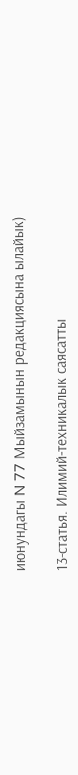июнундагы N 77 Мыйзамынын редакциясына ылайык)

13-статья. Илимий-техникалык саясатты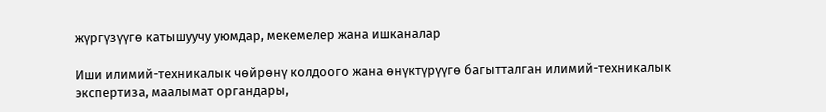жүргүзүүгө катышуучу уюмдар, мекемелер жана ишканалар

Иши илимий-техникалык чөйрөнү колдоого жана өнүктүрүүгө багытталган илимий-техникалык экспертиза, маалымат органдары,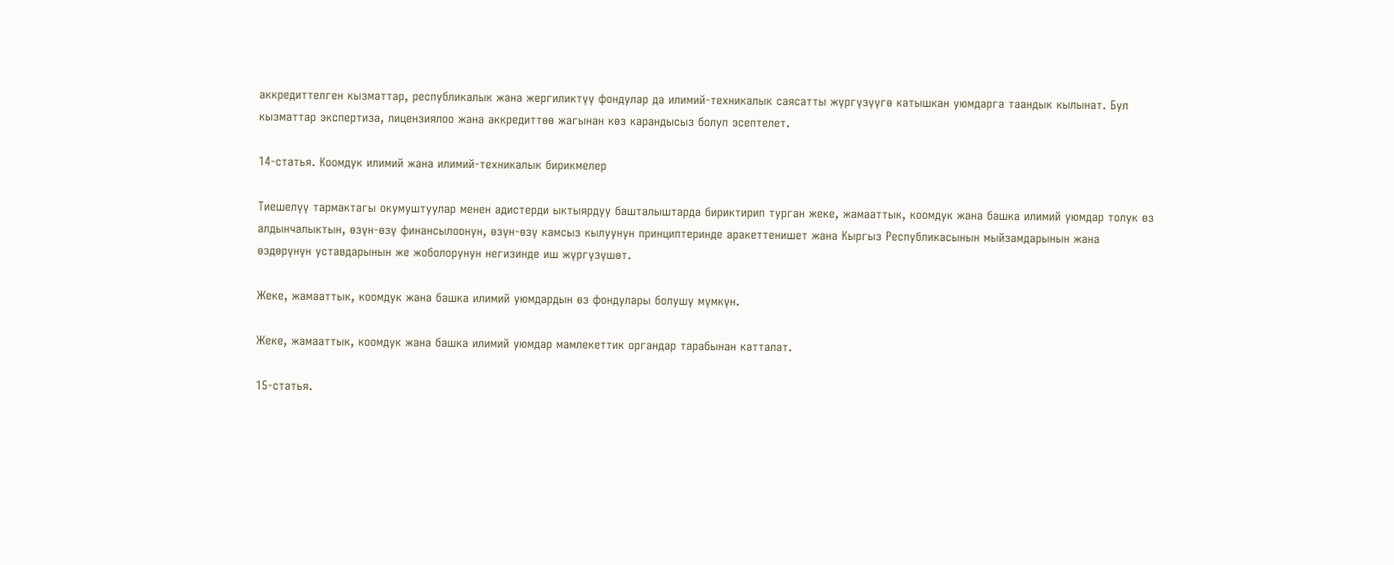аккредиттелген кызматтар, республикалык жана жергиликтүү фондулар да илимий-техникалык саясатты жүргүзүүгө катышкан уюмдарга таандык кылынат. Бул кызматтар экспертиза, лицензиялоо жана аккредиттөө жагынан көз карандысыз болуп эсептелет.

14-статья. Коомдук илимий жана илимий-техникалык бирикмелер

Тиешелүү тармактагы окумуштуулар менен адистерди ыктыярдуу башталыштарда бириктирип турган жеке, жамааттык, коомдук жана башка илимий уюмдар толук өз алдынчалыктын, өзүн-өзү финансылоонун, өзүн-өзү камсыз кылуунун принциптеринде аракеттенишет жана Кыргыз Республикасынын мыйзамдарынын жана өздөрүнүн уставдарынын же жоболорунун негизинде иш жүргүзүшөт.

Жеке, жамааттык, коомдук жана башка илимий уюмдардын өз фондулары болушу мүмкүн.

Жеке, жамааттык, коомдук жана башка илимий уюмдар мамлекеттик органдар тарабынан катталат.

15-статья.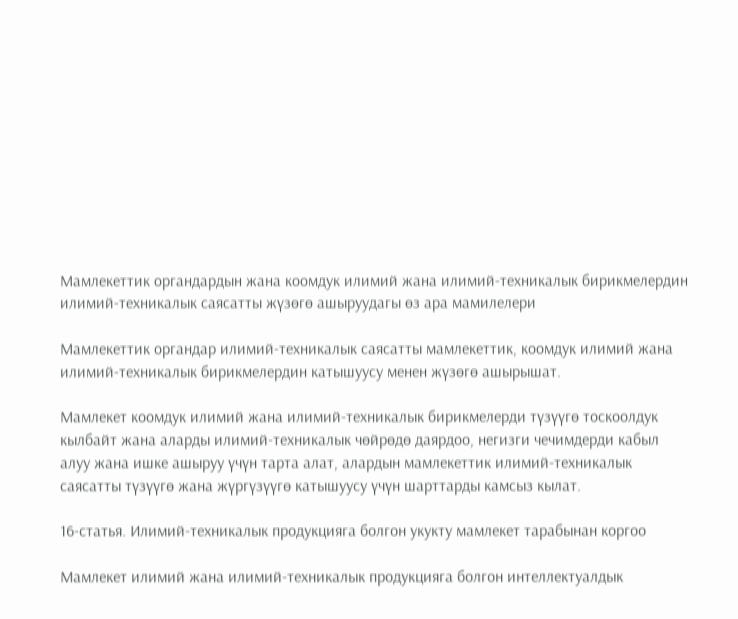Мамлекеттик органдардын жана коомдук илимий жана илимий-техникалык бирикмелердин илимий-техникалык саясатты жүзөгө ашыруудагы өз ара мамилелери

Мамлекеттик органдар илимий-техникалык саясатты мамлекеттик, коомдук илимий жана илимий-техникалык бирикмелердин катышуусу менен жүзөгө ашырышат.

Мамлекет коомдук илимий жана илимий-техникалык бирикмелерди түзүүгө тоскоолдук кылбайт жана аларды илимий-техникалык чөйрөдө даярдоо, негизги чечимдерди кабыл алуу жана ишке ашыруу үчүн тарта алат, алардын мамлекеттик илимий-техникалык саясатты түзүүгө жана жүргүзүүгө катышуусу үчүн шарттарды камсыз кылат.

16-статья. Илимий-техникалык продукцияга болгон укукту мамлекет тарабынан коргоо

Мамлекет илимий жана илимий-техникалык продукцияга болгон интеллектуалдык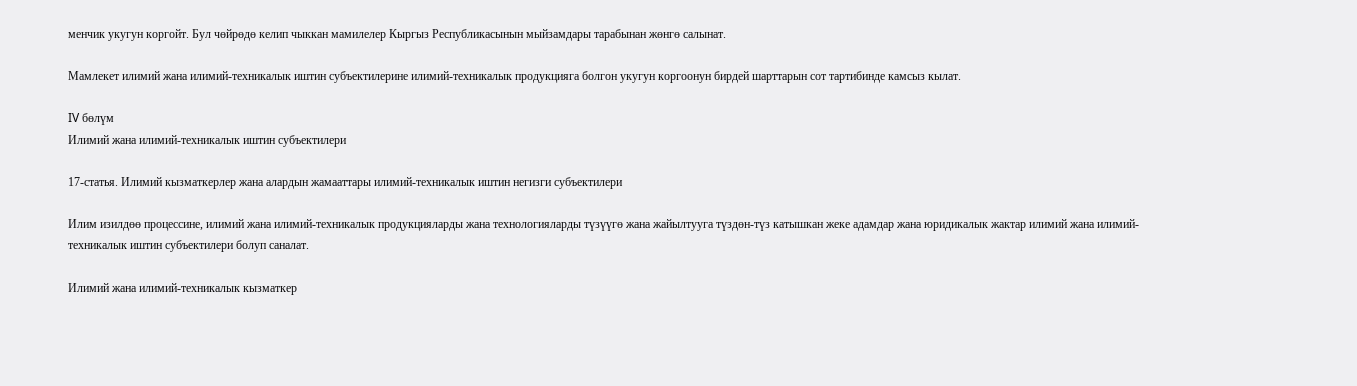менчик укугун коргойт. Бул чөйрөдө келип чыккан мамилелер Кыргыз Республикасынын мыйзамдары тарабынан жөнгө салынат.

Мамлекет илимий жана илимий-техникалык иштин субъектилерине илимий-техникалык продукцияга болгон укугун коргоонун бирдей шарттарын сот тартибинде камсыз кылат.

IV бөлүм
Илимий жана илимий-техникалык иштин субъектилери

17-статья. Илимий кызматкерлер жана алардын жамааттары илимий-техникалык иштин негизги субъектилери

Илим изилдөө процессине, илимий жана илимий-техникалык продукцияларды жана технологияларды түзүүгө жана жайылтууга түздөн-түз катышкан жеке адамдар жана юридикалык жактар илимий жана илимий-техникалык иштин субъектилери болуп саналат.

Илимий жана илимий-техникалык кызматкер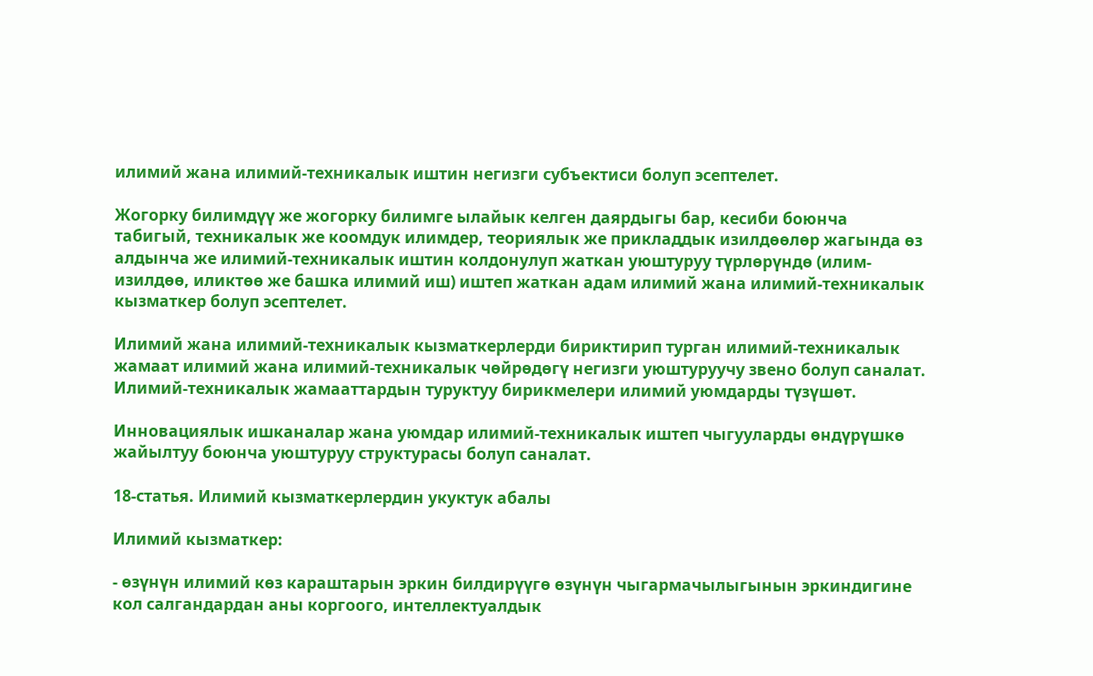илимий жана илимий-техникалык иштин негизги субъектиси болуп эсептелет.

Жогорку билимдүү же жогорку билимге ылайык келген даярдыгы бар, кесиби боюнча табигый, техникалык же коомдук илимдер, теориялык же прикладдык изилдөөлөр жагында өз алдынча же илимий-техникалык иштин колдонулуп жаткан уюштуруу түрлөрүндө (илим-изилдөө, иликтөө же башка илимий иш) иштеп жаткан адам илимий жана илимий-техникалык кызматкер болуп эсептелет.

Илимий жана илимий-техникалык кызматкерлерди бириктирип турган илимий-техникалык жамаат илимий жана илимий-техникалык чөйрөдөгү негизги уюштуруучу звено болуп саналат. Илимий-техникалык жамааттардын туруктуу бирикмелери илимий уюмдарды түзүшөт.

Инновациялык ишканалар жана уюмдар илимий-техникалык иштеп чыгууларды өндүрүшкө жайылтуу боюнча уюштуруу структурасы болуп саналат.

18-статья. Илимий кызматкерлердин укуктук абалы

Илимий кызматкер:

- өзүнүн илимий көз караштарын эркин билдирүүгө өзүнүн чыгармачылыгынын эркиндигине кол салгандардан аны коргоого, интеллектуалдык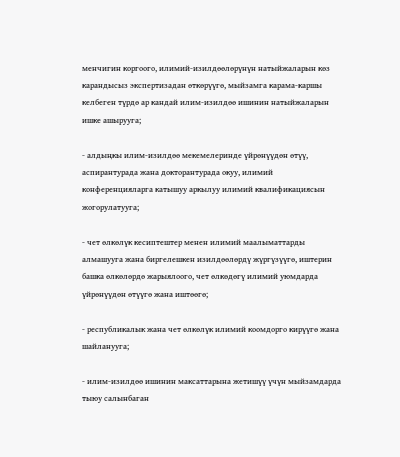менчигин коргоого, илимий-изилдөөлөрүнүн натыйжаларын көз карандысыз экспертизадан өткөрүүгө, мыйзамга карама-каршы келбеген түрдө ар кандай илим-изилдөө ишинин натыйжаларын ишке ашырууга;

- алдыңкы илим-изилдөө мекемелеринде үйрөнүүдөн өтүү, аспирантурада жана докторантурада окуу, илимий конференцияларга катышуу аркылуу илимий квалификациясын жогорулатууга;

- чет өлкөлүк кесиптештер менен илимий маалыматтарды алмашууга жана биргелешкен изилдөөлөрдү жүргүзүүгө, иштерин башка өлкөлөрдө жарыялоого, чет өлкөдөгү илимий уюмдарда үйрөнүүдөн өтүүгө жана иштөөгө;

- республикалык жана чет өлкөлүк илимий коомдорго кирүүгө жана шайланууга;

- илим-изилдөө ишинин максаттарына жетишүү үчүн мыйзамдарда тыюу салынбаган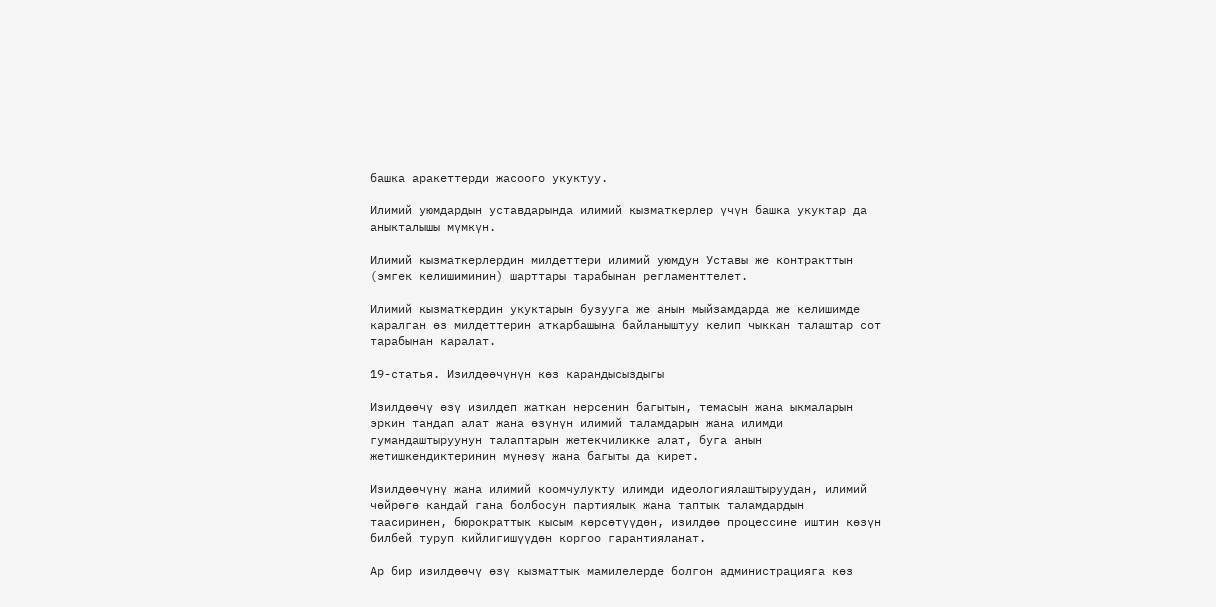башка аракеттерди жасоого укуктуу.

Илимий уюмдардын уставдарында илимий кызматкерлер үчүн башка укуктар да аныкталышы мүмкүн.

Илимий кызматкерлердин милдеттери илимий уюмдун Уставы же контракттын (эмгек келишиминин) шарттары тарабынан регламенттелет.

Илимий кызматкердин укуктарын бузууга же анын мыйзамдарда же келишимде каралган өз милдеттерин аткарбашына байланыштуу келип чыккан талаштар сот тарабынан каралат.

19-статья. Изилдөөчүнүн көз карандысыздыгы

Изилдөөчү өзү изилдеп жаткан нерсенин багытын, темасын жана ыкмаларын эркин тандап алат жана өзүнүн илимий таламдарын жана илимди гумандаштыруунун талаптарын жетекчиликке алат, буга анын жетишкендиктеринин мүнөзү жана багыты да кирет.

Изилдөөчүнү жана илимий коомчулукту илимди идеологиялаштыруудан, илимий чөйрөгө кандай гана болбосун партиялык жана таптык таламдардын таасиринен, бюрократтык кысым көрсөтүүдөн, изилдөө процессине иштин көзүн билбей туруп кийлигишүүдөн коргоо гарантияланат.

Ар бир изилдөөчү өзү кызматтык мамилелерде болгон администрацияга көз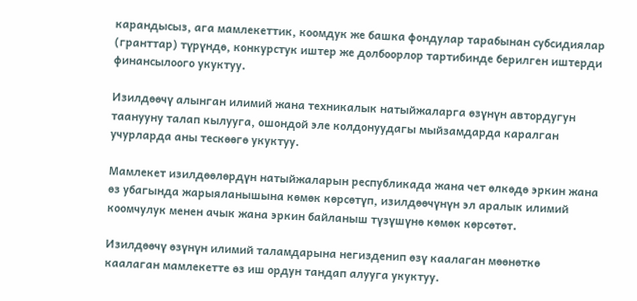карандысыз, ага мамлекеттик, коомдук же башка фондулар тарабынан субсидиялар (гранттар) түрүндө, конкурстук иштер же долбоорлор тартибинде берилген иштерди финансылоого укуктуу.

Изилдөөчү алынган илимий жана техникалык натыйжаларга өзүнүн автордугун таанууну талап кылууга, ошондой эле колдонуудагы мыйзамдарда каралган учурларда аны тескөөгө укуктуу.

Мамлекет изилдөөлөрдүн натыйжаларын республикада жана чет өлкөдө эркин жана өз убагында жарыяланышына көмөк көрсөтүп, изилдөөчүнүн эл аралык илимий коомчулук менен ачык жана эркин байланыш түзүшүнө көмөк көрсөтөт.

Изилдөөчү өзүнүн илимий таламдарына негизденип өзү каалаган мөөнөткө каалаган мамлекетте өз иш ордун тандап алууга укуктуу.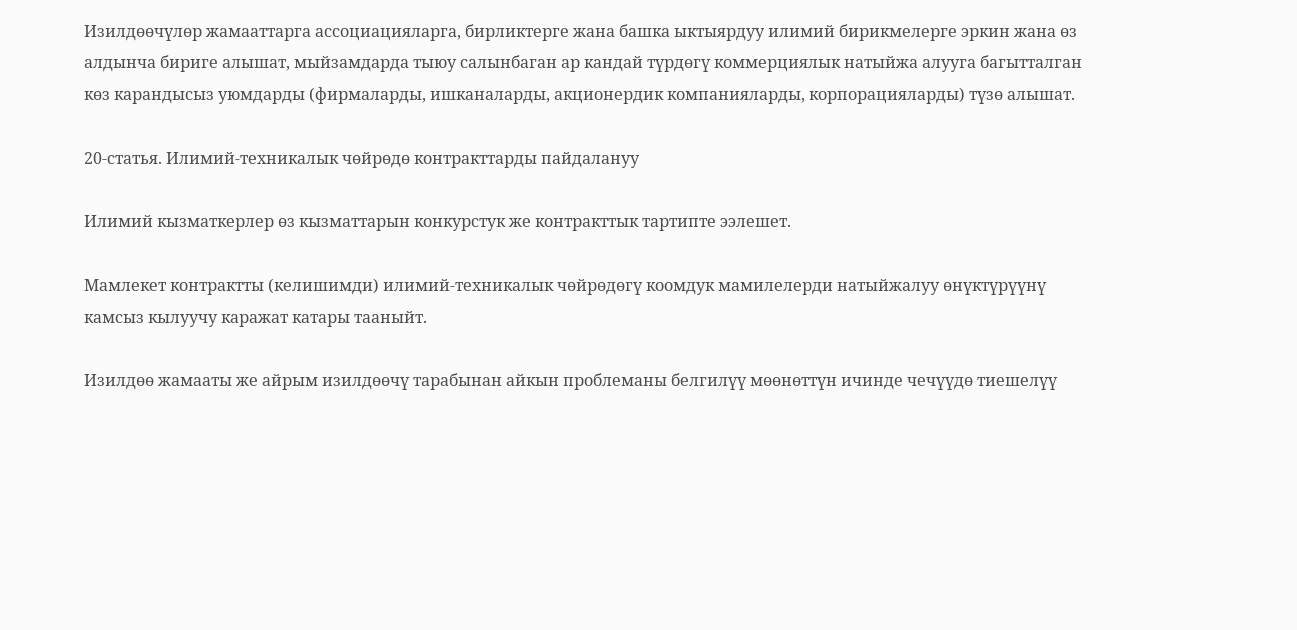Изилдөөчүлөр жамааттарга ассоциацияларга, бирликтерге жана башка ыктыярдуу илимий бирикмелерге эркин жана өз алдынча бириге алышат, мыйзамдарда тыюу салынбаган ар кандай түрдөгү коммерциялык натыйжа алууга багытталган көз карандысыз уюмдарды (фирмаларды, ишканаларды, акционердик компанияларды, корпорацияларды) түзө алышат.

20-статья. Илимий-техникалык чөйрөдө контракттарды пайдалануу

Илимий кызматкерлер өз кызматтарын конкурстук же контракттык тартипте ээлешет.

Мамлекет контрактты (келишимди) илимий-техникалык чөйрөдөгү коомдук мамилелерди натыйжалуу өнүктүрүүнү камсыз кылуучу каражат катары тааныйт.

Изилдөө жамааты же айрым изилдөөчү тарабынан айкын проблеманы белгилүү мөөнөттүн ичинде чечүүдө тиешелүү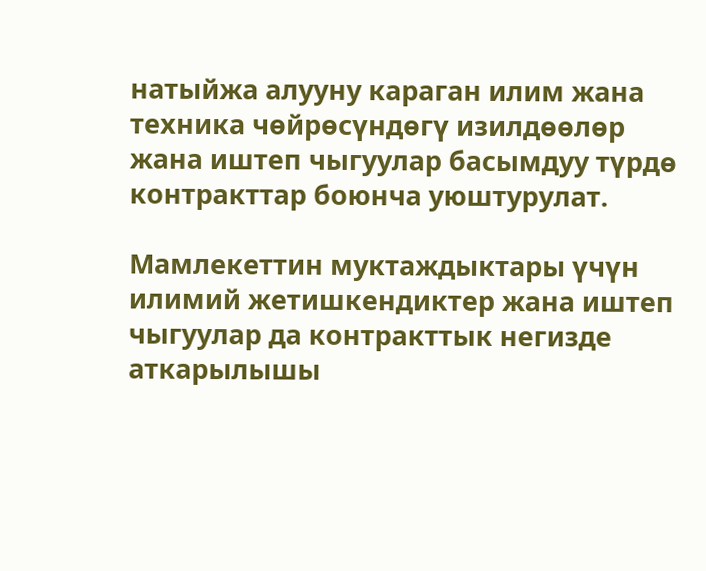натыйжа алууну караган илим жана техника чөйрөсүндөгү изилдөөлөр жана иштеп чыгуулар басымдуу түрдө контракттар боюнча уюштурулат.

Мамлекеттин муктаждыктары үчүн илимий жетишкендиктер жана иштеп чыгуулар да контракттык негизде аткарылышы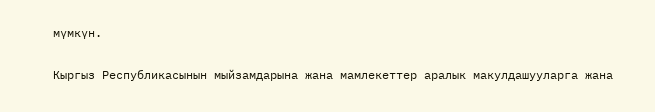мүмкүн.

Кыргыз Республикасынын мыйзамдарына жана мамлекеттер аралык макулдашууларга жана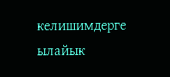келишимдерге ылайык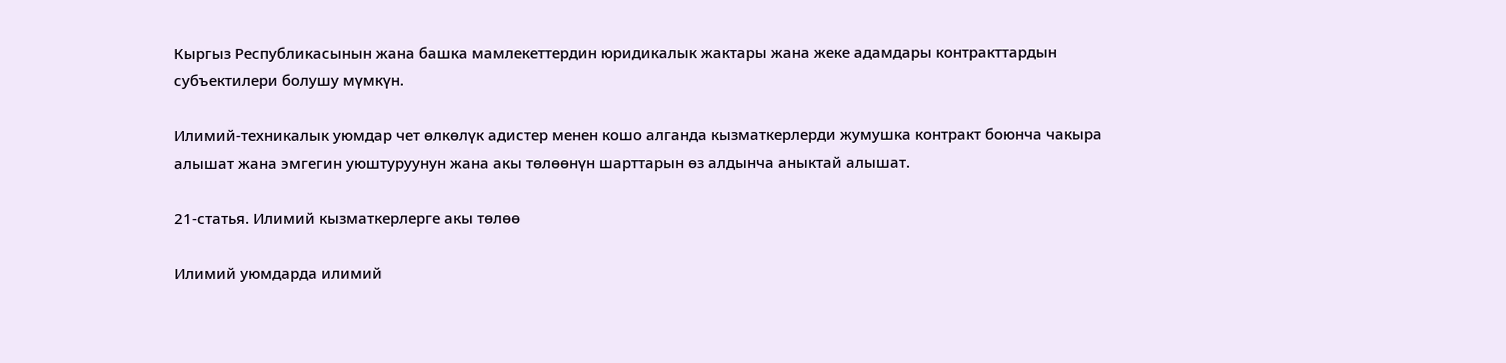Кыргыз Республикасынын жана башка мамлекеттердин юридикалык жактары жана жеке адамдары контракттардын субъектилери болушу мүмкүн.

Илимий-техникалык уюмдар чет өлкөлүк адистер менен кошо алганда кызматкерлерди жумушка контракт боюнча чакыра алышат жана эмгегин уюштуруунун жана акы төлөөнүн шарттарын өз алдынча аныктай алышат.

21-статья. Илимий кызматкерлерге акы төлөө

Илимий уюмдарда илимий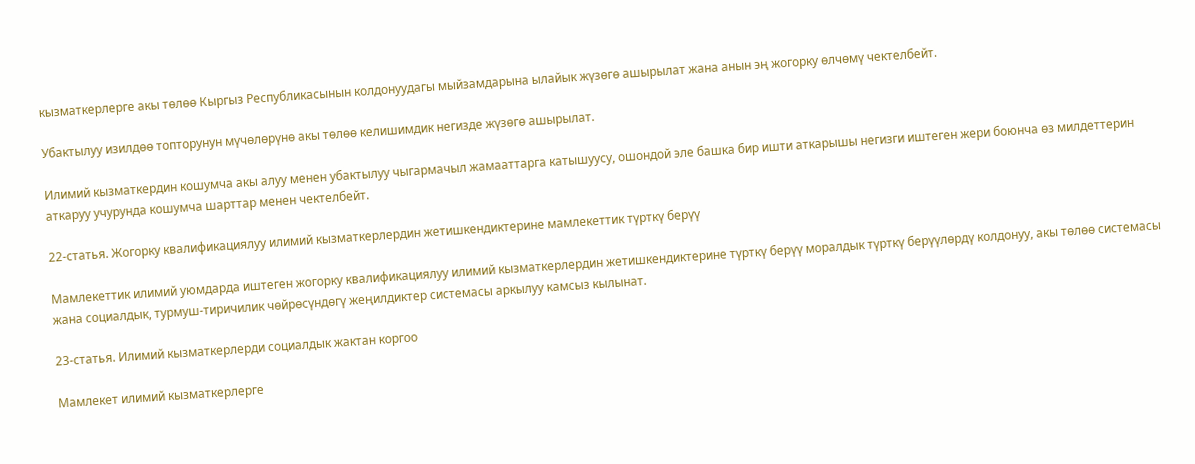кызматкерлерге акы төлөө Кыргыз Республикасынын колдонуудагы мыйзамдарына ылайык жүзөгө ашырылат жана анын эң жогорку өлчөмү чектелбейт.

Убактылуу изилдөө топторунун мүчөлөрүнө акы төлөө келишимдик негизде жүзөгө ашырылат.

Илимий кызматкердин кошумча акы алуу менен убактылуу чыгармачыл жамааттарга катышуусу, ошондой эле башка бир ишти аткарышы негизги иштеген жери боюнча өз милдеттерин аткаруу учурунда кошумча шарттар менен чектелбейт.

22-статья. Жогорку квалификациялуу илимий кызматкерлердин жетишкендиктерине мамлекеттик түрткү берүү

Мамлекеттик илимий уюмдарда иштеген жогорку квалификациялуу илимий кызматкерлердин жетишкендиктерине түрткү берүү моралдык түрткү берүүлөрдү колдонуу, акы төлөө системасы жана социалдык, турмуш-тиричилик чөйрөсүндөгү жеңилдиктер системасы аркылуу камсыз кылынат.

23-статья. Илимий кызматкерлерди социалдык жактан коргоо

Мамлекет илимий кызматкерлерге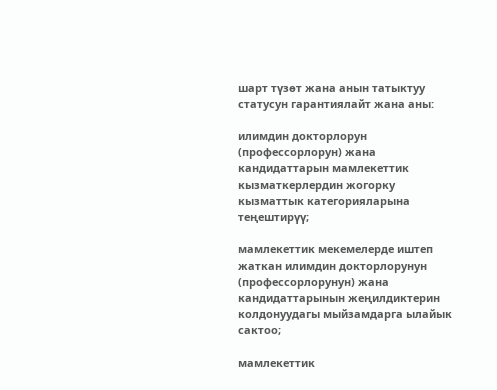шарт түзөт жана анын татыктуу статусун гарантиялайт жана аны:

илимдин докторлорун (профессорлорун) жана кандидаттарын мамлекеттик кызматкерлердин жогорку кызматтык категорияларына теңештирүү;

мамлекеттик мекемелерде иштеп жаткан илимдин докторлорунун (профессорлорунун) жана кандидаттарынын жеңилдиктерин колдонуудагы мыйзамдарга ылайык сактоо;

мамлекеттик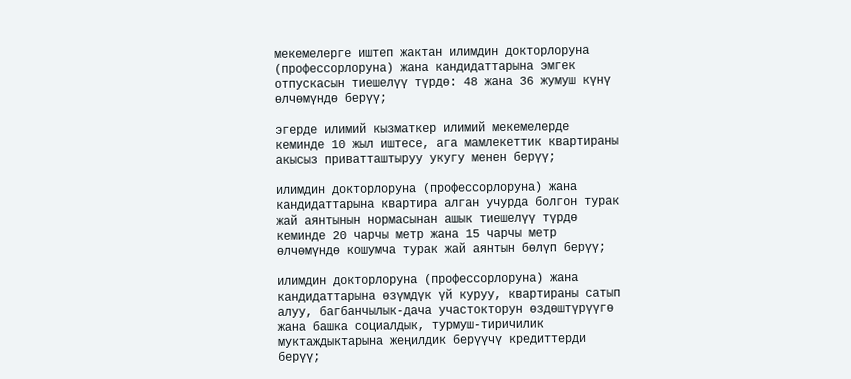мекемелерге иштеп жактан илимдин докторлоруна (профессорлоруна) жана кандидаттарына эмгек отпускасын тиешелүү түрдө: 48 жана 36 жумуш күнү өлчөмүндө берүү;

эгерде илимий кызматкер илимий мекемелерде кеминде 10 жыл иштесе, ага мамлекеттик квартираны акысыз приватташтыруу укугу менен берүү;

илимдин докторлоруна (профессорлоруна) жана кандидаттарына квартира алган учурда болгон турак жай аянтынын нормасынан ашык тиешелүү түрдө кеминде 20 чарчы метр жана 15 чарчы метр өлчөмүндө кошумча турак жай аянтын бөлүп берүү;

илимдин докторлоруна (профессорлоруна) жана кандидаттарына өзүмдүк үй куруу, квартираны сатып алуу, багбанчылык-дача участокторун өздөштүрүүгө жана башка социалдык, турмуш-тиричилик муктаждыктарына жеңилдик берүүчү кредиттерди берүү;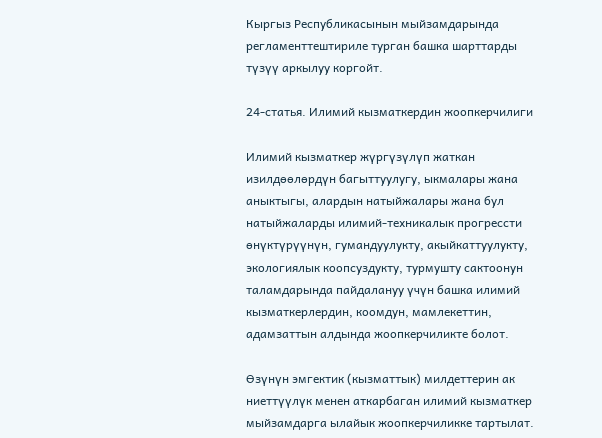Кыргыз Республикасынын мыйзамдарында регламенттештириле турган башка шарттарды түзүү аркылуу коргойт.

24-статья. Илимий кызматкердин жоопкерчилиги

Илимий кызматкер жүргүзүлүп жаткан изилдөөлөрдүн багыттуулугу, ыкмалары жана аныктыгы, алардын натыйжалары жана бул натыйжаларды илимий-техникалык прогрессти өнүктүрүүнүн, гумандуулукту, акыйкаттуулукту, экологиялык коопсуздукту, турмушту сактоонун таламдарында пайдалануу үчүн башка илимий кызматкерлердин, коомдун, мамлекеттин, адамзаттын алдында жоопкерчиликте болот.

Өзүнүн эмгектик (кызматтык) милдеттерин ак ниеттүүлүк менен аткарбаган илимий кызматкер мыйзамдарга ылайык жоопкерчиликке тартылат.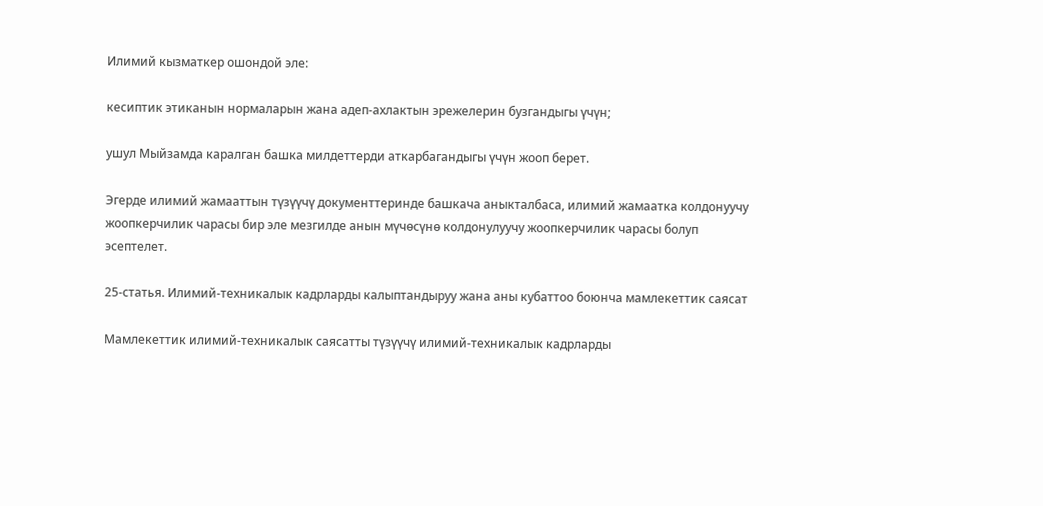Илимий кызматкер ошондой эле:

кесиптик этиканын нормаларын жана адеп-ахлактын эрежелерин бузгандыгы үчүн;

ушул Мыйзамда каралган башка милдеттерди аткарбагандыгы үчүн жооп берет.

Эгерде илимий жамааттын түзүүчү документтеринде башкача аныкталбаса, илимий жамаатка колдонуучу жоопкерчилик чарасы бир эле мезгилде анын мүчөсүнө колдонулуучу жоопкерчилик чарасы болуп эсептелет.

25-статья. Илимий-техникалык кадрларды калыптандыруу жана аны кубаттоо боюнча мамлекеттик саясат

Мамлекеттик илимий-техникалык саясатты түзүүчү илимий-техникалык кадрларды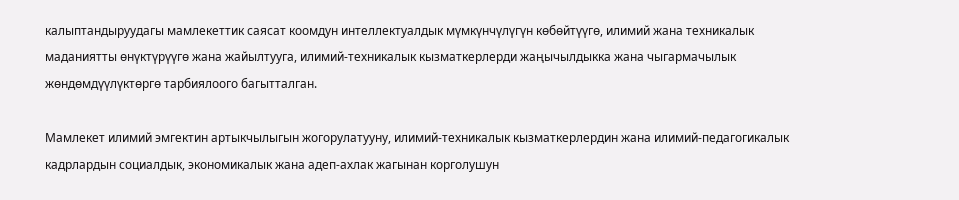калыптандыруудагы мамлекеттик саясат коомдун интеллектуалдык мүмкүнчүлүгүн көбөйтүүгө, илимий жана техникалык маданиятты өнүктүрүүгө жана жайылтууга, илимий-техникалык кызматкерлерди жаңычылдыкка жана чыгармачылык жөндөмдүүлүктөргө тарбиялоого багытталган.

Мамлекет илимий эмгектин артыкчылыгын жогорулатууну, илимий-техникалык кызматкерлердин жана илимий-педагогикалык кадрлардын социалдык, экономикалык жана адеп-ахлак жагынан корголушун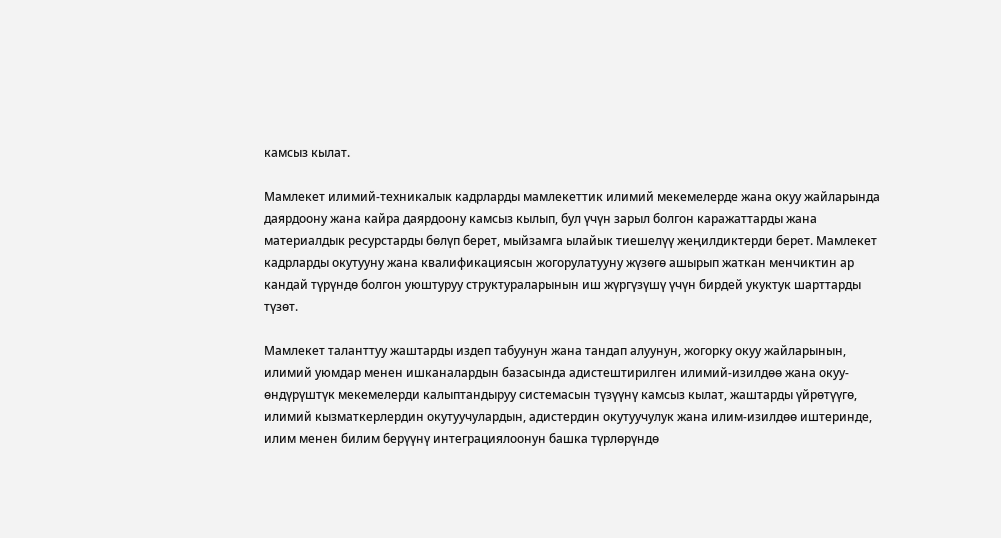камсыз кылат.

Мамлекет илимий-техникалык кадрларды мамлекеттик илимий мекемелерде жана окуу жайларында даярдоону жана кайра даярдоону камсыз кылып, бул үчүн зарыл болгон каражаттарды жана материалдык ресурстарды бөлүп берет, мыйзамга ылайык тиешелүү жеңилдиктерди берет. Мамлекет кадрларды окутууну жана квалификациясын жогорулатууну жүзөгө ашырып жаткан менчиктин ар кандай түрүндө болгон уюштуруу структураларынын иш жүргүзүшү үчүн бирдей укуктук шарттарды түзөт.

Мамлекет таланттуу жаштарды издеп табуунун жана тандап алуунун, жогорку окуу жайларынын, илимий уюмдар менен ишканалардын базасында адистештирилген илимий-изилдөө жана окуу-өндүрүштүк мекемелерди калыптандыруу системасын түзүүнү камсыз кылат, жаштарды үйрөтүүгө, илимий кызматкерлердин окутуучулардын, адистердин окутуучулук жана илим-изилдөө иштеринде, илим менен билим берүүнү интеграциялоонун башка түрлөрүндө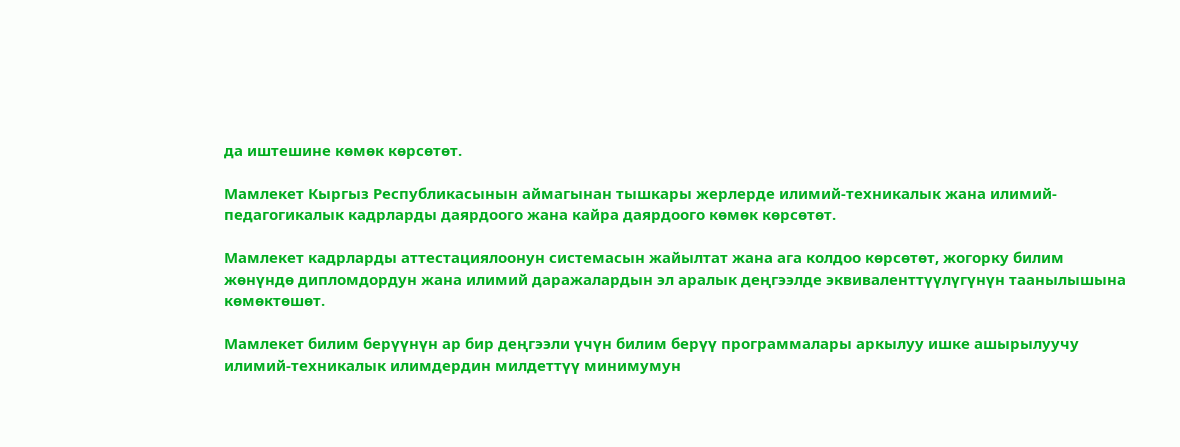да иштешине көмөк көрсөтөт.

Мамлекет Кыргыз Республикасынын аймагынан тышкары жерлерде илимий-техникалык жана илимий-педагогикалык кадрларды даярдоого жана кайра даярдоого көмөк көрсөтөт.

Мамлекет кадрларды аттестациялоонун системасын жайылтат жана ага колдоо көрсөтөт, жогорку билим жөнүндө дипломдордун жана илимий даражалардын эл аралык деңгээлде эквиваленттүүлүгүнүн таанылышына көмөктөшөт.

Мамлекет билим берүүнүн ар бир деңгээли үчүн билим берүү программалары аркылуу ишке ашырылуучу илимий-техникалык илимдердин милдеттүү минимумун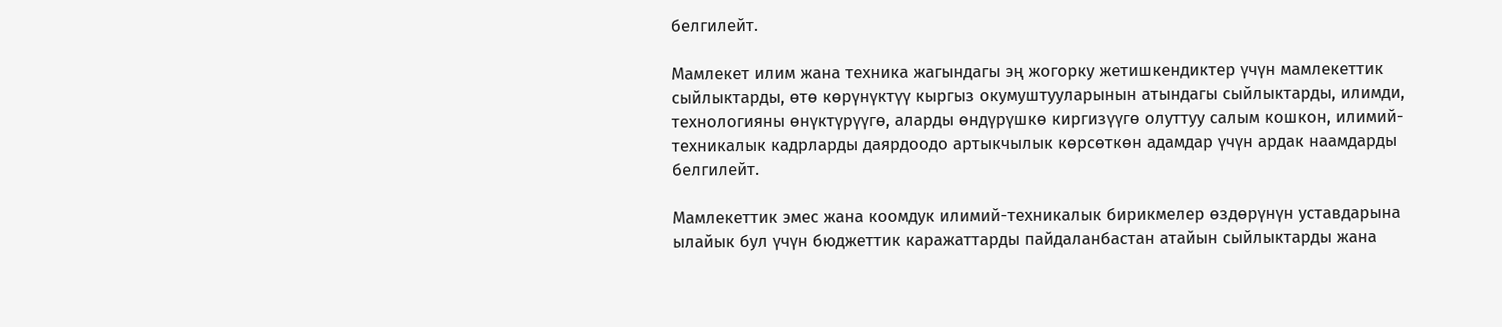белгилейт.

Мамлекет илим жана техника жагындагы эң жогорку жетишкендиктер үчүн мамлекеттик сыйлыктарды, өтө көрүнүктүү кыргыз окумуштууларынын атындагы сыйлыктарды, илимди, технологияны өнүктүрүүгө, аларды өндүрүшкө киргизүүгө олуттуу салым кошкон, илимий-техникалык кадрларды даярдоодо артыкчылык көрсөткөн адамдар үчүн ардак наамдарды белгилейт.

Мамлекеттик эмес жана коомдук илимий-техникалык бирикмелер өздөрүнүн уставдарына ылайык бул үчүн бюджеттик каражаттарды пайдаланбастан атайын сыйлыктарды жана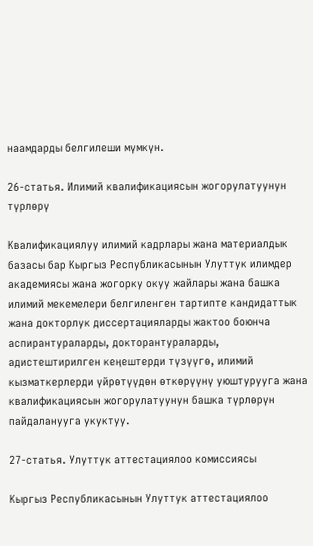наамдарды белгилеши мүмкүн.

26-статья. Илимий квалификациясын жогорулатуунун түрлөрү

Квалификациялуу илимий кадрлары жана материалдык базасы бар Кыргыз Республикасынын Улуттук илимдер академиясы жана жогорку окуу жайлары жана башка илимий мекемелери белгиленген тартипте кандидаттык жана докторлук диссертацияларды жактоо боюнча аспирантураларды, докторантураларды, адистештирилген кеңештерди түзүүгө, илимий кызматкерлерди үйрөтүүдөн өткөрүүнү уюштурууга жана квалификациясын жогорулатуунун башка түрлөрүн пайдаланууга укуктуу.

27-статья. Улуттук аттестациялоо комиссиясы

Кыргыз Республикасынын Улуттук аттестациялоо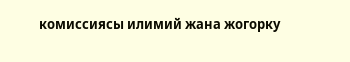комиссиясы илимий жана жогорку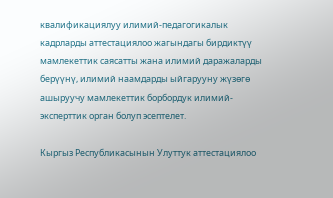квалификациялуу илимий-педагогикалык кадрларды аттестациялоо жагындагы бирдиктүү мамлекеттик саясатты жана илимий даражаларды берүүнү, илимий наамдарды ыйгарууну жүзөгө ашыруучу мамлекеттик борбордук илимий-эксперттик орган болуп эсептелет.

Кыргыз Республикасынын Улуттук аттестациялоо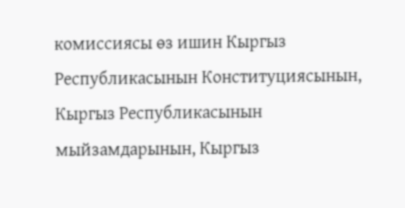комиссиясы өз ишин Кыргыз Республикасынын Конституциясынын, Кыргыз Республикасынын мыйзамдарынын, Кыргыз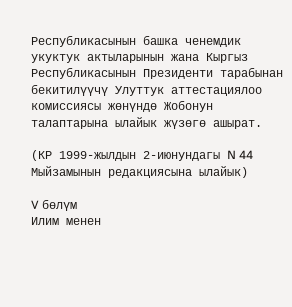Республикасынын башка ченемдик укуктук актыларынын жана Кыргыз Республикасынын Президенти тарабынан бекитилүүчү Улуттук аттестациялоо комиссиясы жөнүндө Жобонун талаптарына ылайык жүзөгө ашырат.

(КР 1999-жылдын 2-июнундагы N 44 Мыйзамынын редакциясына ылайык)

V бөлүм
Илим менен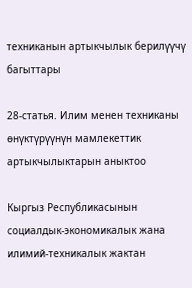техниканын артыкчылык берилүүчү багыттары

28-статья. Илим менен техниканы өнүктүрүүнүн мамлекеттик артыкчылыктарын аныктоо

Кыргыз Республикасынын социалдык-экономикалык жана илимий-техникалык жактан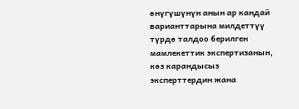өнүгүшүнүн анын ар кандай варианттарына милдеттүү түрдө талдоо берилген мамлекеттик экспертизанын, көз карандысыз эксперттердин жана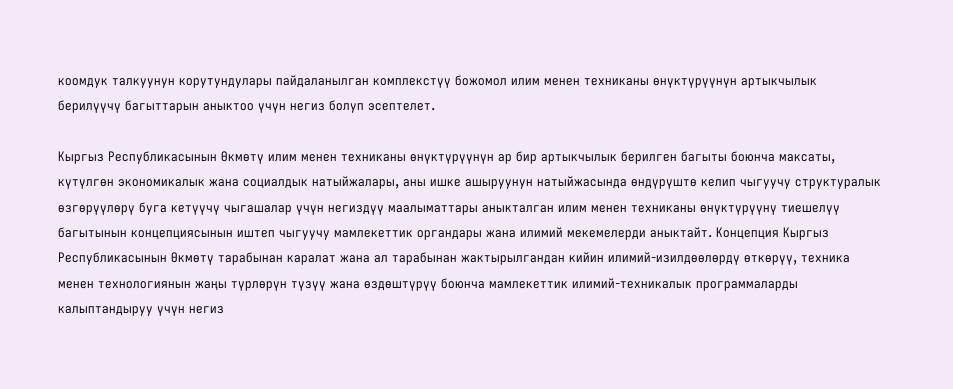коомдук талкуунун корутундулары пайдаланылган комплекстүү божомол илим менен техниканы өнүктүрүүнүн артыкчылык берилүүчү багыттарын аныктоо үчүн негиз болуп эсептелет.

Кыргыз Республикасынын Өкмөтү илим менен техниканы өнүктүрүүнүн ар бир артыкчылык берилген багыты боюнча максаты, күтүлгөн экономикалык жана социалдык натыйжалары, аны ишке ашыруунун натыйжасында өндүрүштө келип чыгуучу структуралык өзгөрүүлөрү буга кетүүчү чыгашалар үчүн негиздүү маалыматтары аныкталган илим менен техниканы өнүктүрүүнү тиешелүү багытынын концепциясынын иштеп чыгуучу мамлекеттик органдары жана илимий мекемелерди аныктайт. Концепция Кыргыз Республикасынын Өкмөтү тарабынан каралат жана ал тарабынан жактырылгандан кийин илимий-изилдөөлөрдү өткөрүү, техника менен технологиянын жаңы түрлөрүн түзүү жана өздөштүрүү боюнча мамлекеттик илимий-техникалык программаларды калыптандыруу үчүн негиз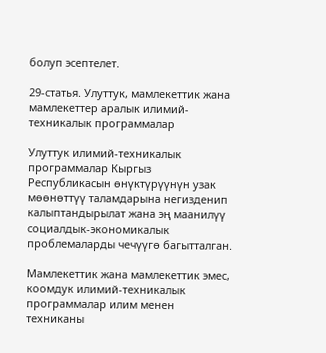болуп эсептелет.

29-статья. Улуттук, мамлекеттик жана мамлекеттер аралык илимий-техникалык программалар

Улуттук илимий-техникалык программалар Кыргыз Республикасын өнүктүрүүнүн узак мөөнөттүү таламдарына негизденип калыптандырылат жана эң маанилүү социалдык-экономикалык проблемаларды чечүүгө багытталган.

Мамлекеттик жана мамлекеттик эмес, коомдук илимий-техникалык программалар илим менен техниканы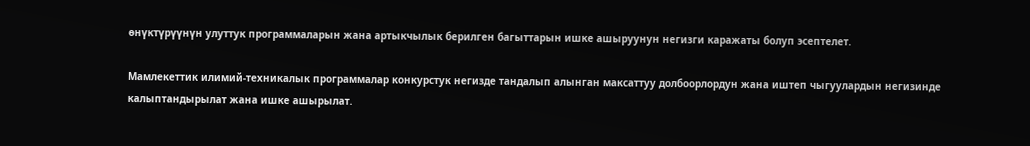өнүктүрүүнүн улуттук программаларын жана артыкчылык берилген багыттарын ишке ашыруунун негизги каражаты болуп эсептелет.

Мамлекеттик илимий-техникалык программалар конкурстук негизде тандалып алынган максаттуу долбоорлордун жана иштеп чыгуулардын негизинде калыптандырылат жана ишке ашырылат.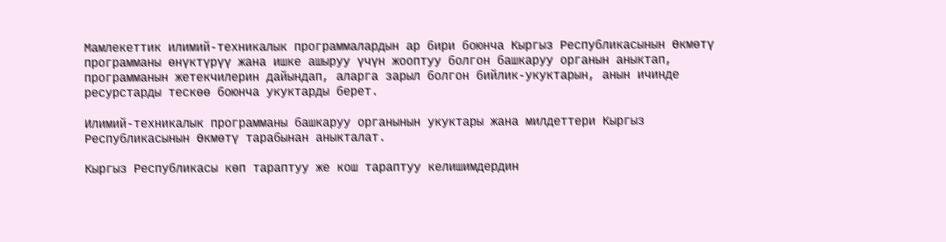Мамлекеттик илимий-техникалык программалардын ар бири боюнча Кыргыз Республикасынын Өкмөтү программаны өнүктүрүү жана ишке ашыруу үчүн жооптуу болгон башкаруу органын аныктап, программанын жетекчилерин дайындап, аларга зарыл болгон бийлик-укуктарын, анын ичинде ресурстарды тескөө боюнча укуктарды берет.

Илимий-техникалык программаны башкаруу органынын укуктары жана милдеттери Кыргыз Республикасынын Өкмөтү тарабынан аныкталат.

Кыргыз Республикасы көп тараптуу же кош тараптуу келишимдердин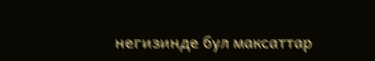негизинде бул максаттар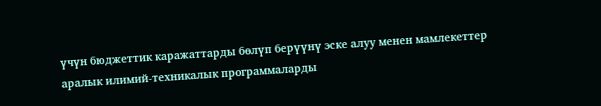үчүн бюджеттик каражаттарды бөлүп берүүнү эске алуу менен мамлекеттер аралык илимий-техникалык программаларды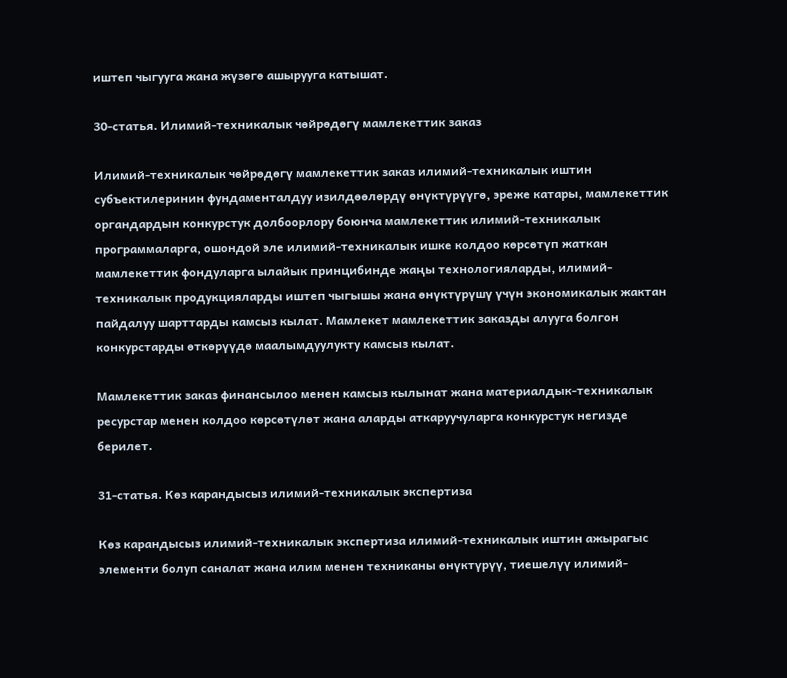иштеп чыгууга жана жүзөгө ашырууга катышат.

30-статья. Илимий-техникалык чөйрөдөгү мамлекеттик заказ

Илимий-техникалык чөйрөдөгү мамлекеттик заказ илимий-техникалык иштин субъектилеринин фундаменталдуу изилдөөлөрдү өнүктүрүүгө, эреже катары, мамлекеттик органдардын конкурстук долбоорлору боюнча мамлекеттик илимий-техникалык программаларга, ошондой эле илимий-техникалык ишке колдоо көрсөтүп жаткан мамлекеттик фондуларга ылайык принцибинде жаңы технологияларды, илимий-техникалык продукцияларды иштеп чыгышы жана өнүктүрүшү үчүн экономикалык жактан пайдалуу шарттарды камсыз кылат. Мамлекет мамлекеттик заказды алууга болгон конкурстарды өткөрүүдө маалымдуулукту камсыз кылат.

Мамлекеттик заказ финансылоо менен камсыз кылынат жана материалдык-техникалык ресурстар менен колдоо көрсөтүлөт жана аларды аткаруучуларга конкурстук негизде берилет.

31-статья. Көз карандысыз илимий-техникалык экспертиза

Көз карандысыз илимий-техникалык экспертиза илимий-техникалык иштин ажырагыс элементи болуп саналат жана илим менен техниканы өнүктүрүү, тиешелүү илимий-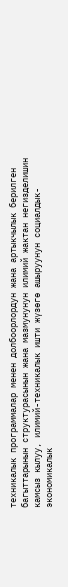техникалык программалар менен долбоорлордун жана артыкчылык берилген багыттарынын структурасынын жана мазмунунун илимий жактан негизделишин камсыз кылуу, илимий-техникалык ишти жүзөгө ашыруунун социалдык-экономикалык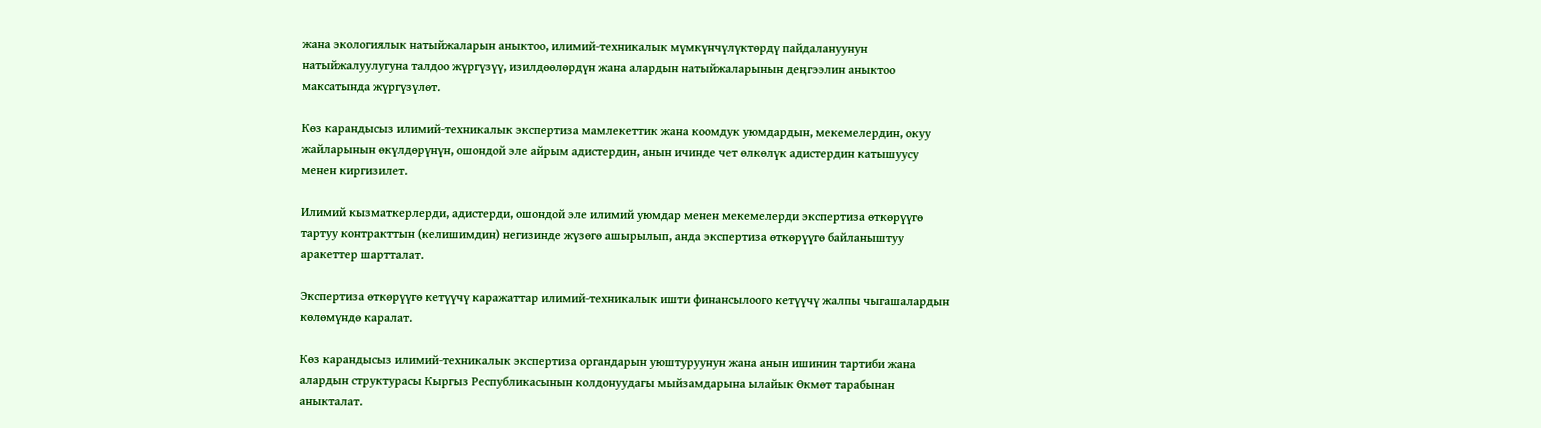жана экологиялык натыйжаларын аныктоо, илимий-техникалык мүмкүнчүлүктөрдү пайдалануунун натыйжалуулугуна талдоо жүргүзүү, изилдөөлөрдүн жана алардын натыйжаларынын деңгээлин аныктоо максатында жүргүзүлөт.

Көз карандысыз илимий-техникалык экспертиза мамлекеттик жана коомдук уюмдардын, мекемелердин, окуу жайларынын өкүлдөрүнүн, ошондой эле айрым адистердин, анын ичинде чет өлкөлүк адистердин катышуусу менен киргизилет.

Илимий кызматкерлерди, адистерди, ошондой эле илимий уюмдар менен мекемелерди экспертиза өткөрүүгө тартуу контракттын (келишимдин) негизинде жүзөгө ашырылып, анда экспертиза өткөрүүгө байланыштуу аракеттер шартталат.

Экспертиза өткөрүүгө кетүүчү каражаттар илимий-техникалык ишти финансылоого кетүүчү жалпы чыгашалардын көлөмүндө каралат.

Көз карандысыз илимий-техникалык экспертиза органдарын уюштуруунун жана анын ишинин тартиби жана алардын структурасы Кыргыз Республикасынын колдонуудагы мыйзамдарына ылайык Өкмөт тарабынан аныкталат.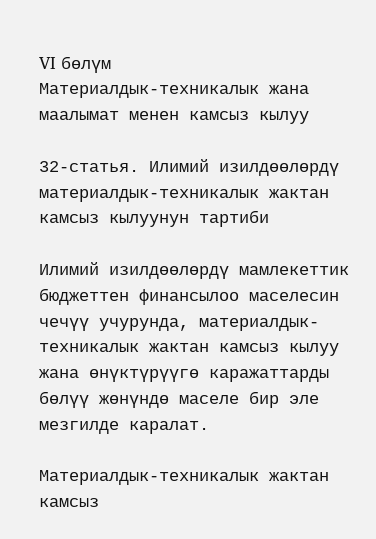VI бөлүм
Материалдык-техникалык жана маалымат менен камсыз кылуу

32-статья. Илимий изилдөөлөрдү материалдык-техникалык жактан камсыз кылуунун тартиби

Илимий изилдөөлөрдү мамлекеттик бюджеттен финансылоо маселесин чечүү учурунда, материалдык-техникалык жактан камсыз кылуу жана өнүктүрүүгө каражаттарды бөлүү жөнүндө маселе бир эле мезгилде каралат.

Материалдык-техникалык жактан камсыз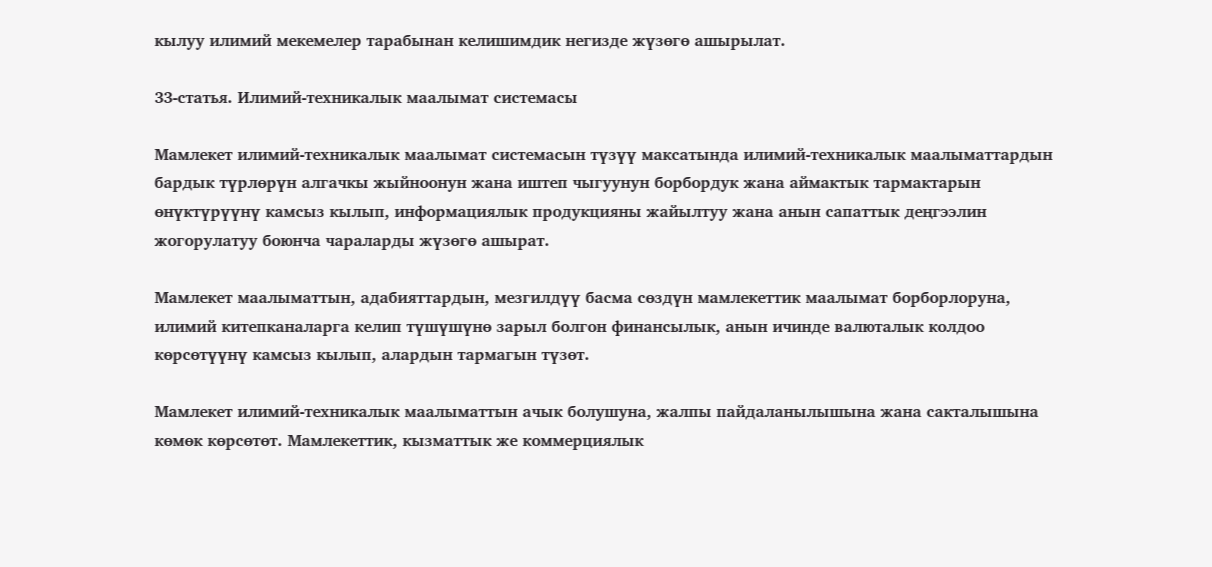кылуу илимий мекемелер тарабынан келишимдик негизде жүзөгө ашырылат.

33-статья. Илимий-техникалык маалымат системасы

Мамлекет илимий-техникалык маалымат системасын түзүү максатында илимий-техникалык маалыматтардын бардык түрлөрүн алгачкы жыйноонун жана иштеп чыгуунун борбордук жана аймактык тармактарын өнүктүрүүнү камсыз кылып, информациялык продукцияны жайылтуу жана анын сапаттык деңгээлин жогорулатуу боюнча чараларды жүзөгө ашырат.

Мамлекет маалыматтын, адабияттардын, мезгилдүү басма сөздүн мамлекеттик маалымат борборлоруна, илимий китепканаларга келип түшүшүнө зарыл болгон финансылык, анын ичинде валюталык колдоо көрсөтүүнү камсыз кылып, алардын тармагын түзөт.

Мамлекет илимий-техникалык маалыматтын ачык болушуна, жалпы пайдаланылышына жана сакталышына көмөк көрсөтөт. Мамлекеттик, кызматтык же коммерциялык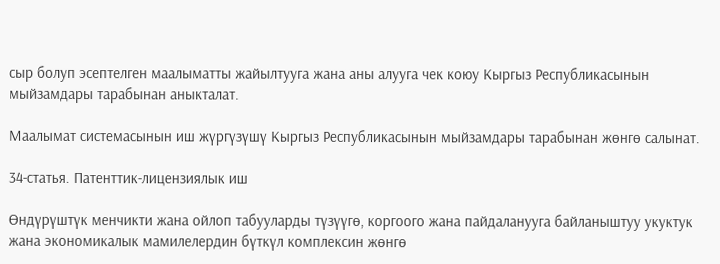сыр болуп эсептелген маалыматты жайылтууга жана аны алууга чек коюу Кыргыз Республикасынын мыйзамдары тарабынан аныкталат.

Маалымат системасынын иш жүргүзүшү Кыргыз Республикасынын мыйзамдары тарабынан жөнгө салынат.

34-статья. Патенттик-лицензиялык иш

Өндүрүштүк менчикти жана ойлоп табууларды түзүүгө, коргоого жана пайдаланууга байланыштуу укуктук жана экономикалык мамилелердин бүткүл комплексин жөнгө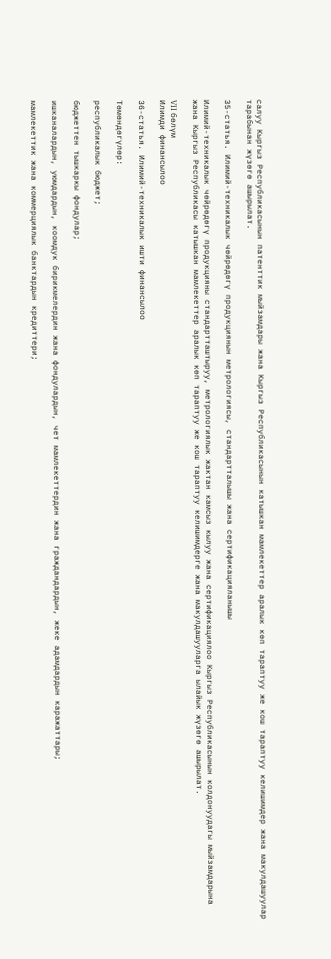салуу Кыргыз Республикасынын патенттик мыйзамдары жана Кыргыз Республикасынын катышкан мамлекеттер аралык көп тараптуу же кош тараптуу келишимдер жана макулдашуулар тарабынан жүзөгө ашырылат.

35-статья. Илимий-техникалык чөйрөдөгү продукциянын метрологиясы, стандартталышы жана сертификацияланышы

Илимий-техникалык чөйрөдөгү продукцияны стандартташтыруу, метрологиялык жактан камсыз кылуу жана сертификациялоо Кыргыз Республикасынын колдонуудагы мыйзамдарына жана Кыргыз Республикасы катышкан мамлекеттер аралык көп тараптуу же кош тараптуу келишимдерге жана макулдашууларга ылайык жүзөгө ашырылат.

VII бөлүм
Илимди финансылоо

36-статья. Илимий-техникалык ишти финансылоо

Төмөндөгүлөр:

республикалык бюджет;

бюджеттен тышкаркы фондулар;

ишканалардын, уюмдардын, коомдук бирикмелердин жана фондулардын, чет мамлекеттердин жана граждандардын, жеке адамдардын каражаттары;

мамлекеттик жана коммерциялык банктардын кредиттери;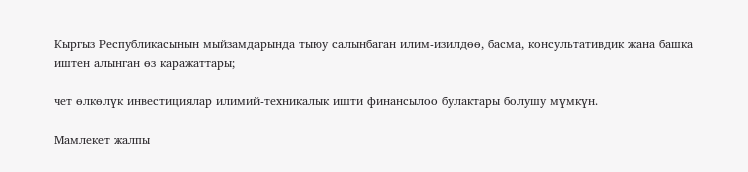Кыргыз Республикасынын мыйзамдарында тыюу салынбаган илим-изилдөө, басма, консультативдик жана башка иштен алынган өз каражаттары;

чет өлкөлүк инвестициялар илимий-техникалык ишти финансылоо булактары болушу мүмкүн.

Мамлекет жалпы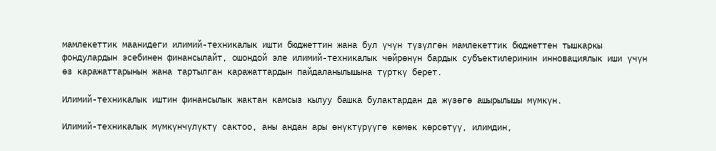мамлекеттик маанидеги илимий-техникалык ишти бюджеттин жана бул үчүн түзүлгөн мамлекеттик бюджеттен тышкаркы фондулардын эсебинен финансылайт, ошондой эле илимий-техникалык чөйрөнүн бардык субъектилеринин инновациялык иши үчүн өз каражаттарынын жана тартылган каражаттардын пайдаланылышына түрткү берет.

Илимий-техникалык иштин финансылык жактан камсыз кылуу башка булактардан да жүзөгө ашырылышы мүмкүн.

Илимий-техникалык мүмкүнчүлүктү сактоо, аны андан ары өнүктүрүүгө көмөк көрсөтүү, илимдин,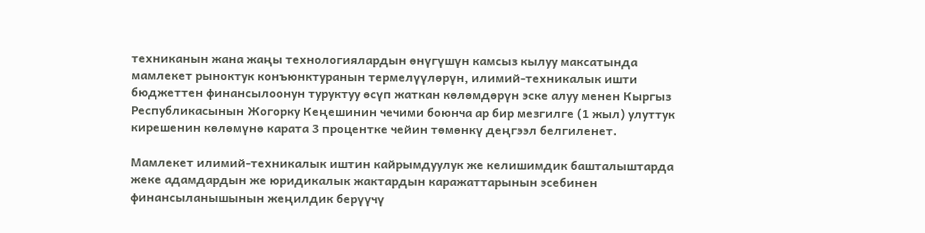техниканын жана жаңы технологиялардын өнүгүшүн камсыз кылуу максатында мамлекет рыноктук конъюнктуранын термелүүлөрүн, илимий-техникалык ишти бюджеттен финансылоонун туруктуу өсүп жаткан көлөмдөрүн эске алуу менен Кыргыз Республикасынын Жогорку Кеңешинин чечими боюнча ар бир мезгилге (1 жыл) улуттук кирешенин көлөмүнө карата 3 процентке чейин төмөнкү деңгээл белгиленет.

Мамлекет илимий-техникалык иштин кайрымдуулук же келишимдик башталыштарда жеке адамдардын же юридикалык жактардын каражаттарынын эсебинен финансыланышынын жеңилдик берүүчү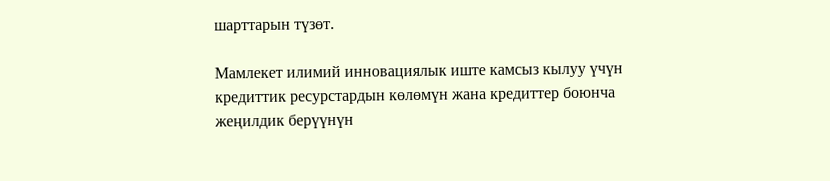шарттарын түзөт.

Мамлекет илимий инновациялык иште камсыз кылуу үчүн кредиттик ресурстардын көлөмүн жана кредиттер боюнча жеңилдик берүүнүн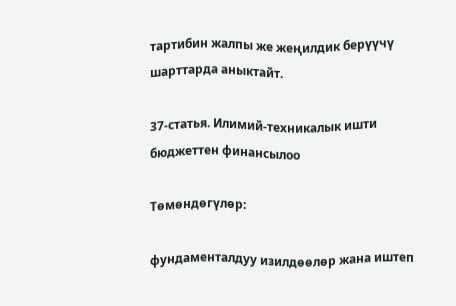тартибин жалпы же жеңилдик берүүчү шарттарда аныктайт.

37-статья. Илимий-техникалык ишти бюджеттен финансылоо

Төмөндөгүлөр:

фундаменталдуу изилдөөлөр жана иштеп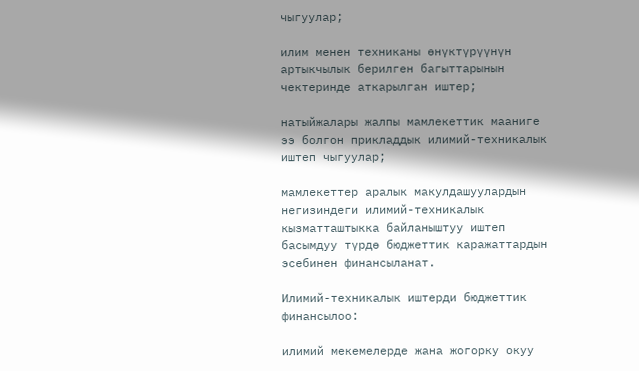чыгуулар;

илим менен техниканы өнүктүрүүнүн артыкчылык берилген багыттарынын чектеринде аткарылган иштер;

натыйжалары жалпы мамлекеттик мааниге ээ болгон прикладдык илимий-техникалык иштеп чыгуулар;

мамлекеттер аралык макулдашуулардын негизиндеги илимий-техникалык кызматташтыкка байланыштуу иштеп басымдуу түрдө бюджеттик каражаттардын эсебинен финансыланат.

Илимий-техникалык иштерди бюджеттик финансылоо:

илимий мекемелерде жана жогорку окуу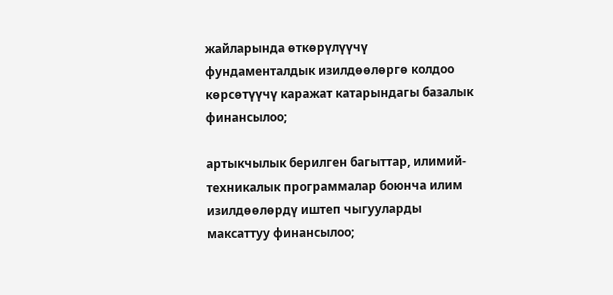жайларында өткөрүлүүчү фундаменталдык изилдөөлөргө колдоо көрсөтүүчү каражат катарындагы базалык финансылоо;

артыкчылык берилген багыттар, илимий-техникалык программалар боюнча илим изилдөөлөрдү иштеп чыгууларды максаттуу финансылоо;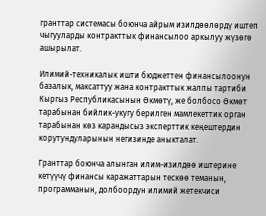гранттар системасы боюнча айрым изилдөөлөрдү иштеп чыгууларды контракттык финансылоо аркылуу жүзөгө ашырылат.

Илимий-техникалык ишти бюджеттен финансылоонун базалык, максаттуу жана контракттык жалпы тартиби Кыргыз Республикасынын Өкмөтү, же болбосо Өкмөт тарабынан бийлик-укугу берилген мамлекеттик орган тарабынан көз карандысыз эксперттик кеңештердин корутундуларынын негизинде аныкталат.

Гранттар боюнча алынган илим-изилдөө иштерине кетүүчү финансы каражаттарын тескөө теманын, программанын, долбоордун илимий жетекчиси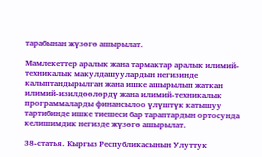тарабынан жүзөгө ашырылат.

Мамлекеттер аралык жана тармактар аралык илимий-техникалык макулдашуулардын негизинде калыптандырылган жана ишке ашырылып жаткан илимий-изилдөөлөрдү жана илимий-техникалык программаларды финансылоо үлүштүк катышуу тартибинде ишке тиешеси бар тараптардын ортосунда келишимдик негизде жүзөгө ашырылат.

38-статья. Кыргыз Республикасынын Улуттук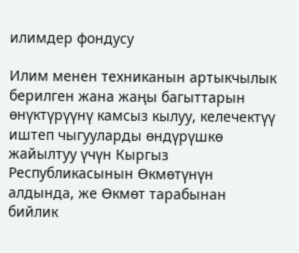илимдер фондусу

Илим менен техниканын артыкчылык берилген жана жаңы багыттарын өнүктүрүүнү камсыз кылуу, келечектүү иштеп чыгууларды өндүрүшкө жайылтуу үчүн Кыргыз Республикасынын Өкмөтүнүн алдында, же Өкмөт тарабынан бийлик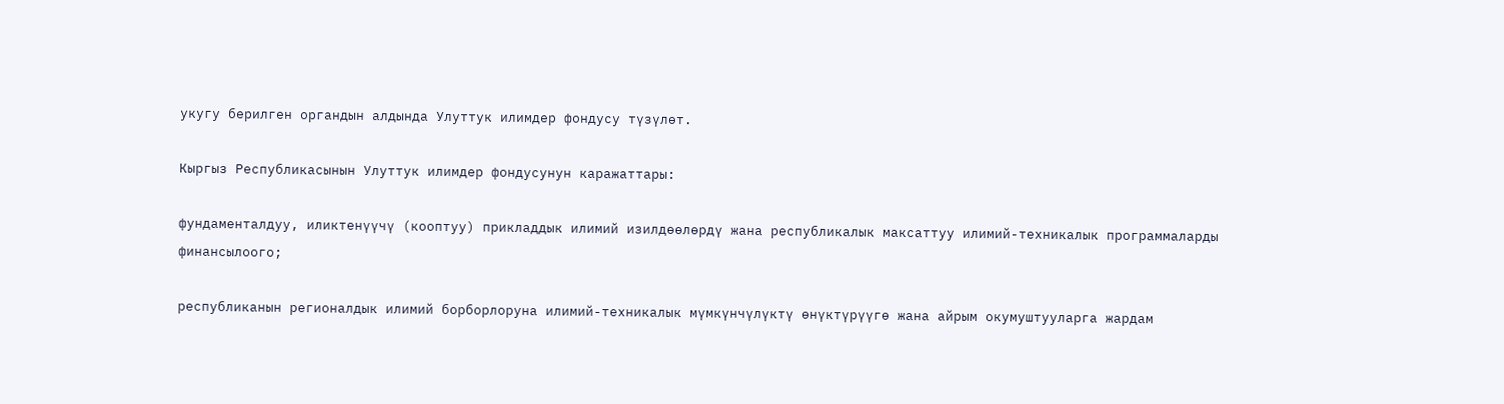укугу берилген органдын алдында Улуттук илимдер фондусу түзүлөт.

Кыргыз Республикасынын Улуттук илимдер фондусунун каражаттары:

фундаменталдуу, иликтенүүчү (кооптуу) прикладдык илимий изилдөөлөрдү жана республикалык максаттуу илимий-техникалык программаларды финансылоого;

республиканын регионалдык илимий борборлоруна илимий-техникалык мүмкүнчүлүктү өнүктүрүүгө жана айрым окумуштууларга жардам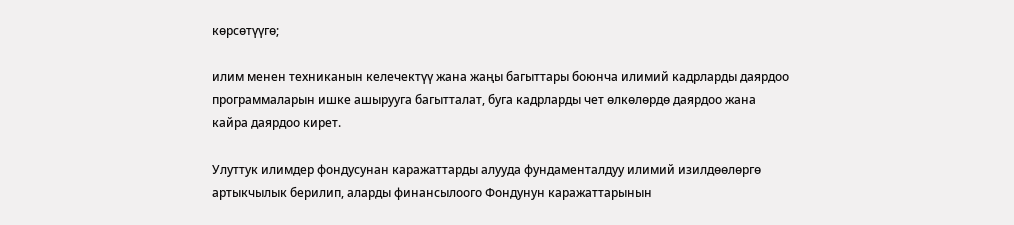көрсөтүүгө;

илим менен техниканын келечектүү жана жаңы багыттары боюнча илимий кадрларды даярдоо программаларын ишке ашырууга багытталат, буга кадрларды чет өлкөлөрдө даярдоо жана кайра даярдоо кирет.

Улуттук илимдер фондусунан каражаттарды алууда фундаменталдуу илимий изилдөөлөргө артыкчылык берилип, аларды финансылоого Фондунун каражаттарынын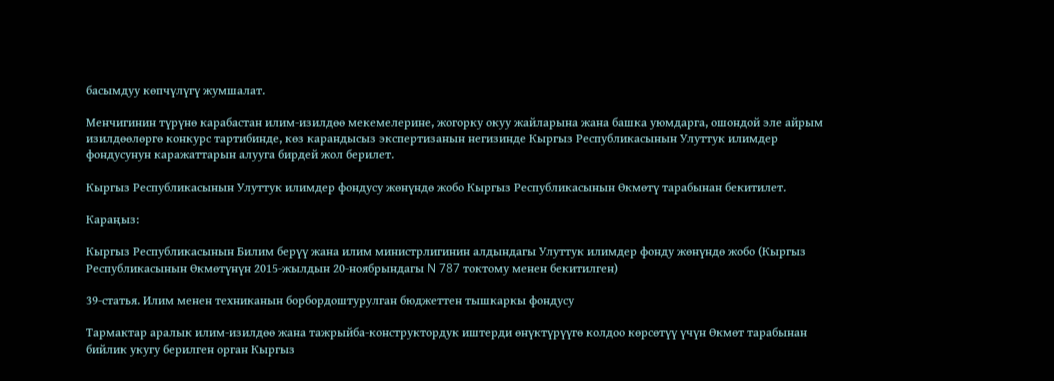басымдуу көпчүлүгү жумшалат.

Менчигинин түрүнө карабастан илим-изилдөө мекемелерине, жогорку окуу жайларына жана башка уюмдарга, ошондой эле айрым изилдөөлөргө конкурс тартибинде, көз карандысыз экспертизанын негизинде Кыргыз Республикасынын Улуттук илимдер фондусунун каражаттарын алууга бирдей жол берилет.

Кыргыз Республикасынын Улуттук илимдер фондусу жөнүндө жобо Кыргыз Республикасынын Өкмөтү тарабынан бекитилет.

Караңыз:

Кыргыз Республикасынын Билим берүү жана илим министрлигинин алдындагы Улуттук илимдер фонду жөнүндө жобо (Кыргыз Республикасынын Өкмөтүнүн 2015-жылдын 20-ноябрындагы N 787 токтому менен бекитилген)

39-статья. Илим менен техниканын борбордоштурулган бюджеттен тышкаркы фондусу

Тармактар аралык илим-изилдөө жана тажрыйба-конструктордук иштерди өнүктүрүүгө колдоо көрсөтүү үчүн Өкмөт тарабынан бийлик укугу берилген орган Кыргыз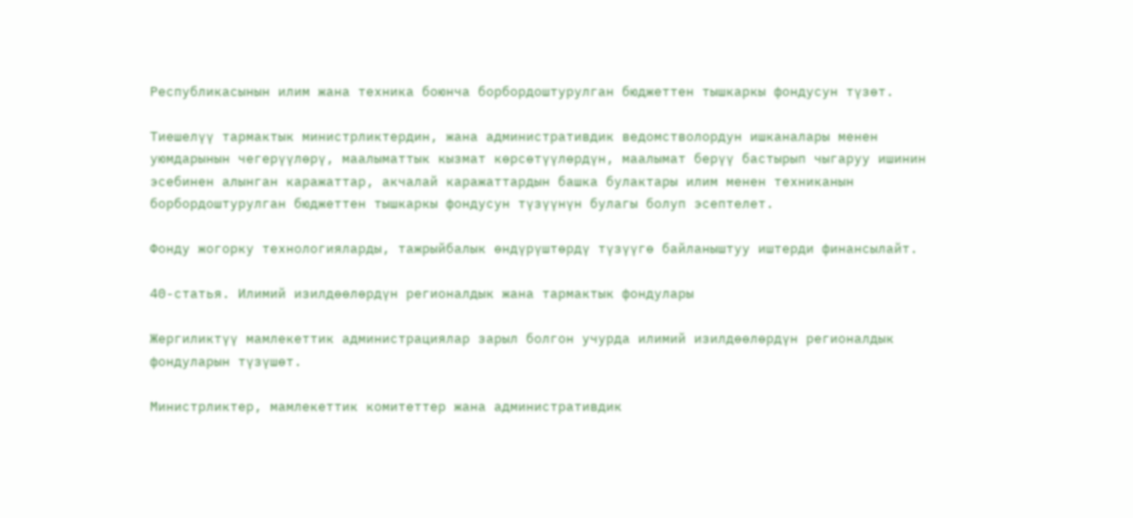Республикасынын илим жана техника боюнча борбордоштурулган бюджеттен тышкаркы фондусун түзөт.

Тиешелүү тармактык министрликтердин, жана административдик ведомстволордун ишканалары менен уюмдарынын чегерүүлөрү, маалыматтык кызмат көрсөтүүлөрдүн, маалымат берүү бастырып чыгаруу ишинин эсебинен алынган каражаттар, акчалай каражаттардын башка булактары илим менен техниканын борбордоштурулган бюджеттен тышкаркы фондусун түзүүнүн булагы болуп эсептелет.

Фонду жогорку технологияларды, тажрыйбалык өндүрүштөрдү түзүүгө байланыштуу иштерди финансылайт.

40-статья. Илимий изилдөөлөрдүн регионалдык жана тармактык фондулары

Жергиликтүү мамлекеттик администрациялар зарыл болгон учурда илимий изилдөөлөрдүн регионалдык фондуларын түзүшөт.

Министрликтер, мамлекеттик комитеттер жана административдик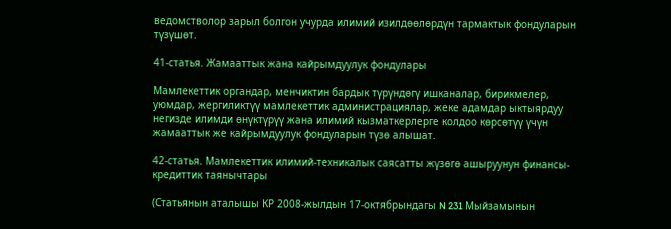ведомстволор зарыл болгон учурда илимий изилдөөлөрдүн тармактык фондуларын түзүшөт.

41-статья. Жамааттык жана кайрымдуулук фондулары

Мамлекеттик органдар, менчиктин бардык түрүндөгү ишканалар, бирикмелер, уюмдар, жергиликтүү мамлекеттик администрациялар, жеке адамдар ыктыярдуу негизде илимди өнүктүрүү жана илимий кызматкерлерге колдоо көрсөтүү үчүн жамааттык же кайрымдуулук фондуларын түзө алышат.

42-статья. Мамлекеттик илимий-техникалык саясатты жүзөгө ашыруунун финансы-кредиттик таянычтары

(Статьянын аталышы КР 2008-жылдын 17-октябрындагы N 231 Мыйзамынын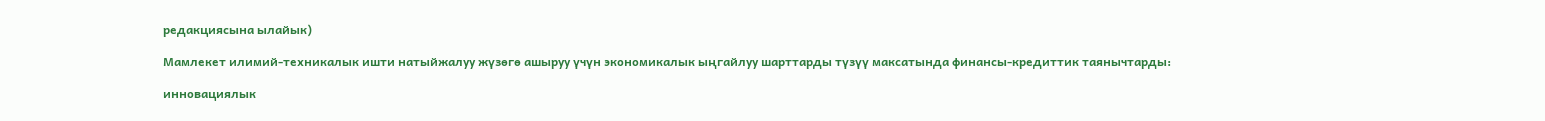редакциясына ылайык)

Мамлекет илимий-техникалык ишти натыйжалуу жүзөгө ашыруу үчүн экономикалык ыңгайлуу шарттарды түзүү максатында финансы-кредиттик таянычтарды:

инновациялык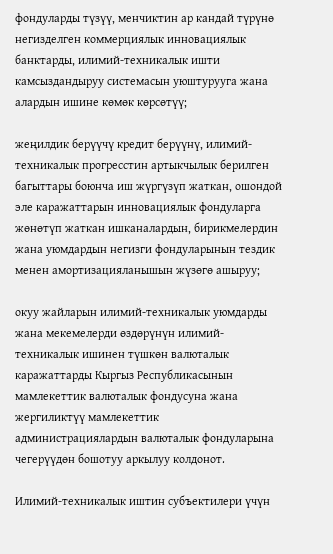фондуларды түзүү, менчиктин ар кандай түрүнө негизделген коммерциялык инновациялык банктарды, илимий-техникалык ишти камсыздандыруу системасын уюштурууга жана алардын ишине көмөк көрсөтүү;

жеңилдик берүүчү кредит берүүнү, илимий-техникалык прогресстин артыкчылык берилген багыттары боюнча иш жүргүзүп жаткан, ошондой эле каражаттарын инновациялык фондуларга жөнөтүп жаткан ишканалардын, бирикмелердин жана уюмдардын негизги фондуларынын тездик менен амортизацияланышын жүзөгө ашыруу;

окуу жайларын илимий-техникалык уюмдарды жана мекемелерди өздөрүнүн илимий-техникалык ишинен түшкөн валюталык каражаттарды Кыргыз Республикасынын мамлекеттик валюталык фондусуна жана жергиликтүү мамлекеттик администрациялардын валюталык фондуларына чегерүүдөн бошотуу аркылуу колдонот.

Илимий-техникалык иштин субъектилери үчүн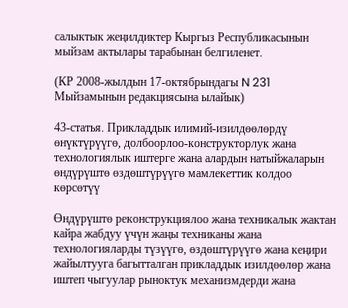салыктык жеңилдиктер Кыргыз Республикасынын мыйзам актылары тарабынан белгиленет.

(КР 2008-жылдын 17-октябрындагы N 231 Мыйзамынын редакциясына ылайык)

43-статья. Прикладдык илимий-изилдөөлөрдү өнүктүрүүгө, долбоорлоо-конструкторлук жана технологиялык иштерге жана алардын натыйжаларын өндүрүштө өздөштүрүүгө мамлекеттик колдоо көрсөтүү

Өндүрүштө реконструкциялоо жана техникалык жактан кайра жабдуу үчүн жаңы техниканы жана технологияларды түзүүгө, өздөштүрүүгө жана кеңири жайылтууга багытталган прикладдык изилдөөлөр жана иштеп чыгуулар рыноктук механизмдерди жана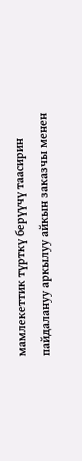мамлекеттик түрткү берүүчү таасирин пайдалануу аркылуу айкын заказчы менен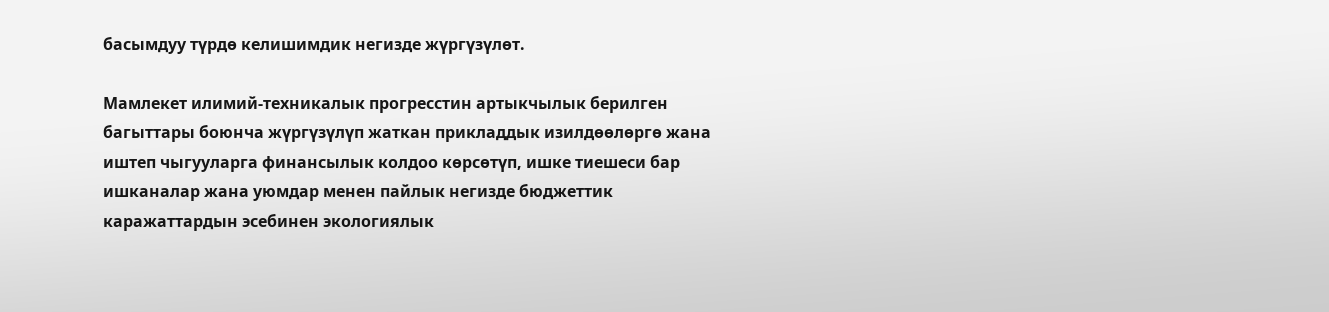басымдуу түрдө келишимдик негизде жүргүзүлөт.

Мамлекет илимий-техникалык прогресстин артыкчылык берилген багыттары боюнча жүргүзүлүп жаткан прикладдык изилдөөлөргө жана иштеп чыгууларга финансылык колдоо көрсөтүп, ишке тиешеси бар ишканалар жана уюмдар менен пайлык негизде бюджеттик каражаттардын эсебинен экологиялык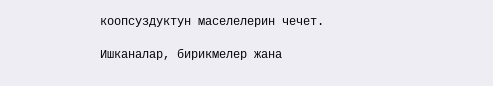коопсуздуктун маселелерин чечет.

Ишканалар, бирикмелер жана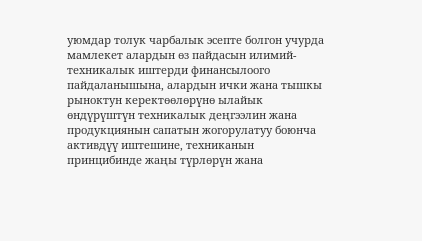уюмдар толук чарбалык эсепте болгон учурда мамлекет алардын өз пайдасын илимий-техникалык иштерди финансылоого пайдаланышына, алардын ички жана тышкы рыноктун керектөөлөрүнө ылайык өндүрүштүн техникалык деңгээлин жана продукциянын сапатын жогорулатуу боюнча активдүү иштешине, техниканын принцибинде жаңы түрлөрүн жана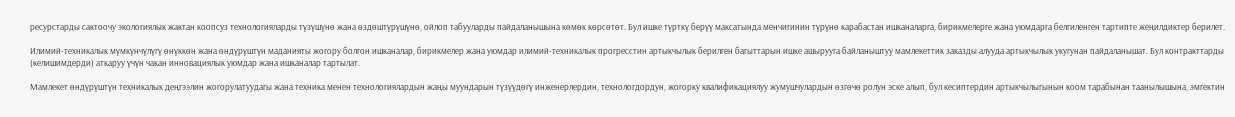ресурстарды сактоочу экологиялык жактан коопсуз технологияларды түзүшүнө жана өздөштүрүшүнө, ойлоп табууларды пайдаланышына көмөк көрсөтөт. Бул ишке түрткү берүү максатында менчигинин түрүнө карабастан ишканаларга, бирикмелерге жана уюмдарга белгиленген тартипте жеңилдиктер берилет.

Илимий-техникалык мүмкүнчүлүгү өнүккөн жана өндүрүштүн маданияты жогору болгон ишканалар, бирикмелер жана уюмдар илимий-техникалык прогресстин артыкчылык берилген багыттарын ишке ашырууга байланыштуу мамлекеттик заказды алууда артыкчылык укугунан пайдаланышат. Бул контракттарды (келишимдерди) аткаруу үчүн чакан инновациялык уюмдар жана ишканалар тартылат.

Мамлекет өндүрүштүн техникалык деңгээлин жогорулатуудагы жана техника менен технологиялардын жаңы муундарын түзүүдөгү инженерлердин, технологдордун, жогорку квалификациялуу жумушчулардын өзгөчө ролун эске алып, бул кесиптердин артыкчылыгынын коом тарабынан таанылышына, эмгектин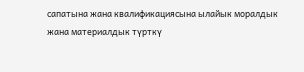сапатына жана квалификациясына ылайык моралдык жана материалдык түрткү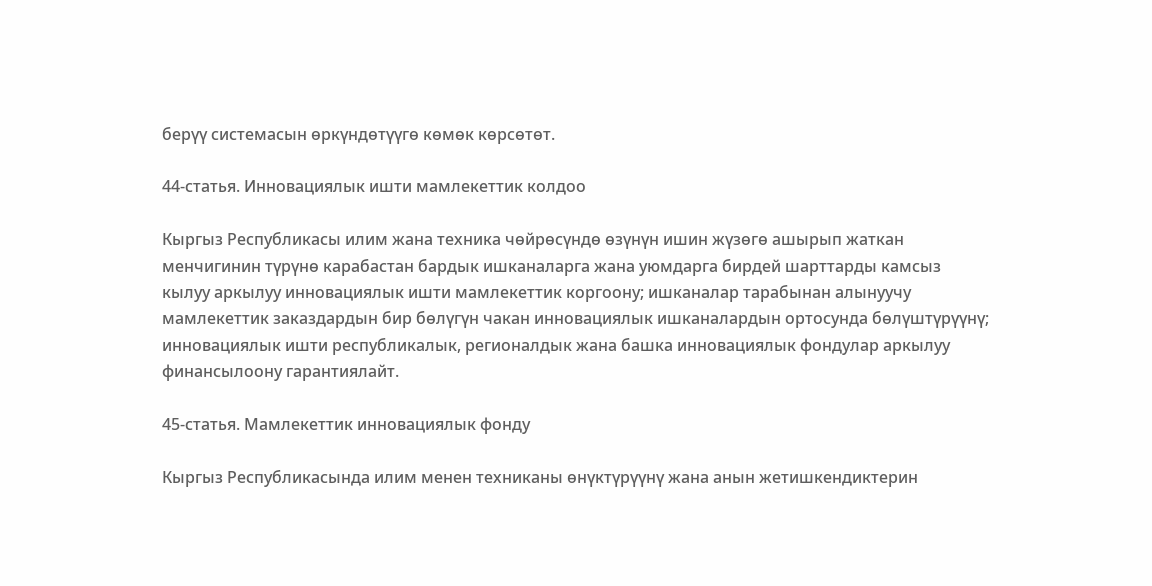берүү системасын өркүндөтүүгө көмөк көрсөтөт.

44-статья. Инновациялык ишти мамлекеттик колдоо

Кыргыз Республикасы илим жана техника чөйрөсүндө өзүнүн ишин жүзөгө ашырып жаткан менчигинин түрүнө карабастан бардык ишканаларга жана уюмдарга бирдей шарттарды камсыз кылуу аркылуу инновациялык ишти мамлекеттик коргоону; ишканалар тарабынан алынуучу мамлекеттик заказдардын бир бөлүгүн чакан инновациялык ишканалардын ортосунда бөлүштүрүүнү; инновациялык ишти республикалык, регионалдык жана башка инновациялык фондулар аркылуу финансылоону гарантиялайт.

45-статья. Мамлекеттик инновациялык фонду

Кыргыз Республикасында илим менен техниканы өнүктүрүүнү жана анын жетишкендиктерин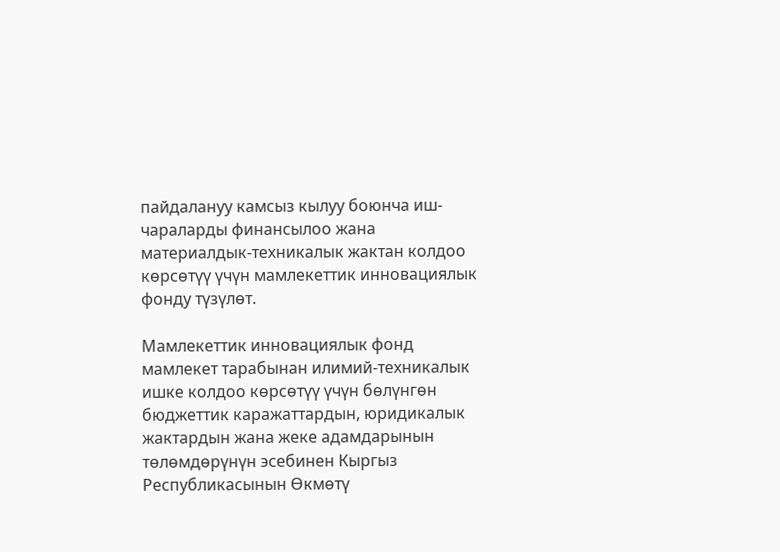пайдалануу камсыз кылуу боюнча иш-чараларды финансылоо жана материалдык-техникалык жактан колдоо көрсөтүү үчүн мамлекеттик инновациялык фонду түзүлөт.

Мамлекеттик инновациялык фонд мамлекет тарабынан илимий-техникалык ишке колдоо көрсөтүү үчүн бөлүнгөн бюджеттик каражаттардын, юридикалык жактардын жана жеке адамдарынын төлөмдөрүнүн эсебинен Кыргыз Республикасынын Өкмөтү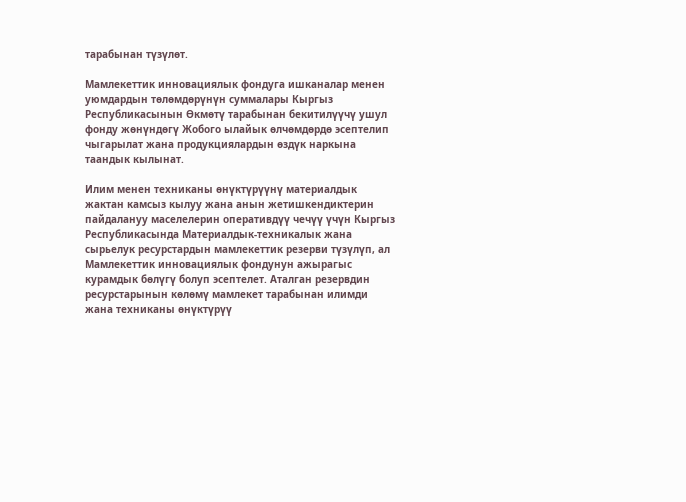тарабынан түзүлөт.

Мамлекеттик инновациялык фондуга ишканалар менен уюмдардын төлөмдөрүнүн суммалары Кыргыз Республикасынын Өкмөтү тарабынан бекитилүүчү ушул фонду жөнүндөгү Жобого ылайык өлчөмдөрдө эсептелип чыгарылат жана продукциялардын өздүк наркына таандык кылынат.

Илим менен техниканы өнүктүрүүнү материалдык жактан камсыз кылуу жана анын жетишкендиктерин пайдалануу маселелерин оперативдүү чечүү үчүн Кыргыз Республикасында Материалдык-техникалык жана сырьелук ресурстардын мамлекеттик резерви түзүлүп, ал Мамлекеттик инновациялык фондунун ажырагыс курамдык бөлүгү болуп эсептелет. Аталган резервдин ресурстарынын көлөмү мамлекет тарабынан илимди жана техниканы өнүктүрүү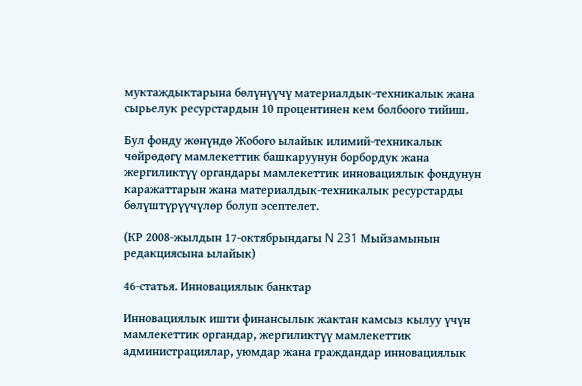муктаждыктарына бөлүнүүчү материалдык-техникалык жана сырьелук ресурстардын 10 процентинен кем болбоого тийиш.

Бул фонду жөнүндө Жобого ылайык илимий-техникалык чөйрөдөгү мамлекеттик башкаруунун борбордук жана жергиликтүү органдары мамлекеттик инновациялык фондунун каражаттарын жана материалдык-техникалык ресурстарды бөлүштүрүүчүлөр болуп эсептелет.

(КР 2008-жылдын 17-октябрындагы N 231 Мыйзамынын редакциясына ылайык)

46-статья. Инновациялык банктар

Инновациялык ишти финансылык жактан камсыз кылуу үчүн мамлекеттик органдар, жергиликтүү мамлекеттик администрациялар, уюмдар жана граждандар инновациялык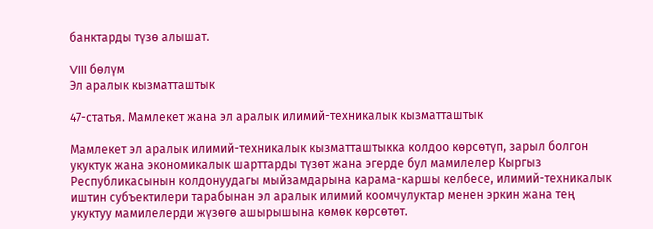банктарды түзө алышат.

VIII бөлүм
Эл аралык кызматташтык

47-статья. Мамлекет жана эл аралык илимий-техникалык кызматташтык

Мамлекет эл аралык илимий-техникалык кызматташтыкка колдоо көрсөтүп, зарыл болгон укуктук жана экономикалык шарттарды түзөт жана эгерде бул мамилелер Кыргыз Республикасынын колдонуудагы мыйзамдарына карама-каршы келбесе, илимий-техникалык иштин субъектилери тарабынан эл аралык илимий коомчулуктар менен эркин жана тең укуктуу мамилелерди жүзөгө ашырышына көмөк көрсөтөт.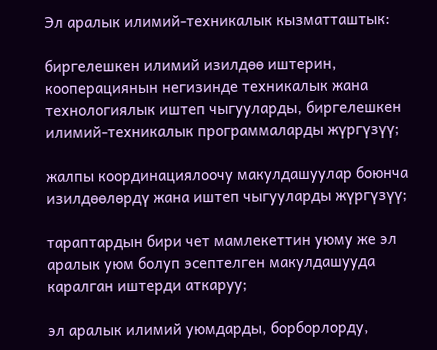Эл аралык илимий-техникалык кызматташтык:

биргелешкен илимий изилдөө иштерин, кооперациянын негизинде техникалык жана технологиялык иштеп чыгууларды, биргелешкен илимий-техникалык программаларды жүргүзүү;

жалпы координациялоочу макулдашуулар боюнча изилдөөлөрдү жана иштеп чыгууларды жүргүзүү;

тараптардын бири чет мамлекеттин уюму же эл аралык уюм болуп эсептелген макулдашууда каралган иштерди аткаруу;

эл аралык илимий уюмдарды, борборлорду,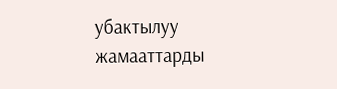убактылуу жамааттарды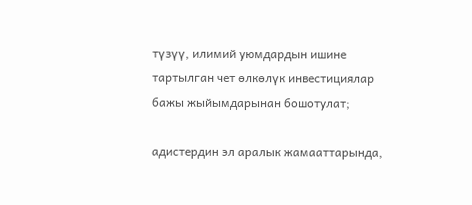түзүү, илимий уюмдардын ишине тартылган чет өлкөлүк инвестициялар бажы жыйымдарынан бошотулат;

адистердин эл аралык жамааттарында,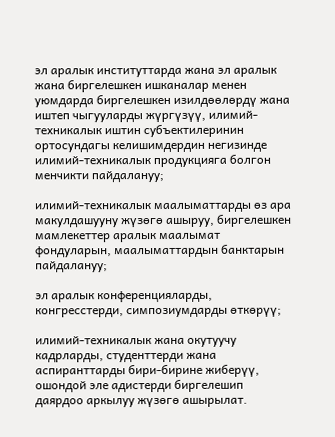эл аралык институттарда жана эл аралык жана биргелешкен ишканалар менен уюмдарда биргелешкен изилдөөлөрдү жана иштеп чыгууларды жүргүзүү, илимий-техникалык иштин субъектилеринин ортосундагы келишимдердин негизинде илимий-техникалык продукцияга болгон менчикти пайдалануу;

илимий-техникалык маалыматтарды өз ара макулдашууну жүзөгө ашыруу, биргелешкен мамлекеттер аралык маалымат фондуларын, маалыматтардын банктарын пайдалануу;

эл аралык конференцияларды, конгресстерди, симпозиумдарды өткөрүү;

илимий-техникалык жана окутуучу кадрларды, студенттерди жана аспиранттарды бири-бирине жиберүү, ошондой эле адистерди биргелешип даярдоо аркылуу жүзөгө ашырылат.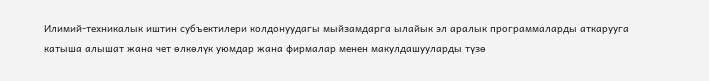Илимий-техникалык иштин субъектилери колдонуудагы мыйзамдарга ылайык эл аралык программаларды аткарууга катыша алышат жана чет өлкөлүк уюмдар жана фирмалар менен макулдашууларды түзө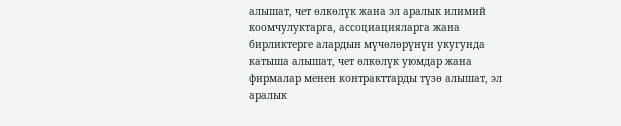алышат, чет өлкөлүк жана эл аралык илимий коомчулуктарга, ассоциацияларга жана бирликтерге алардын мүчөлөрүнүн укугунда катыша алышат, чет өлкөлүк уюмдар жана фирмалар менен контракттарды түзө алышат, эл аралык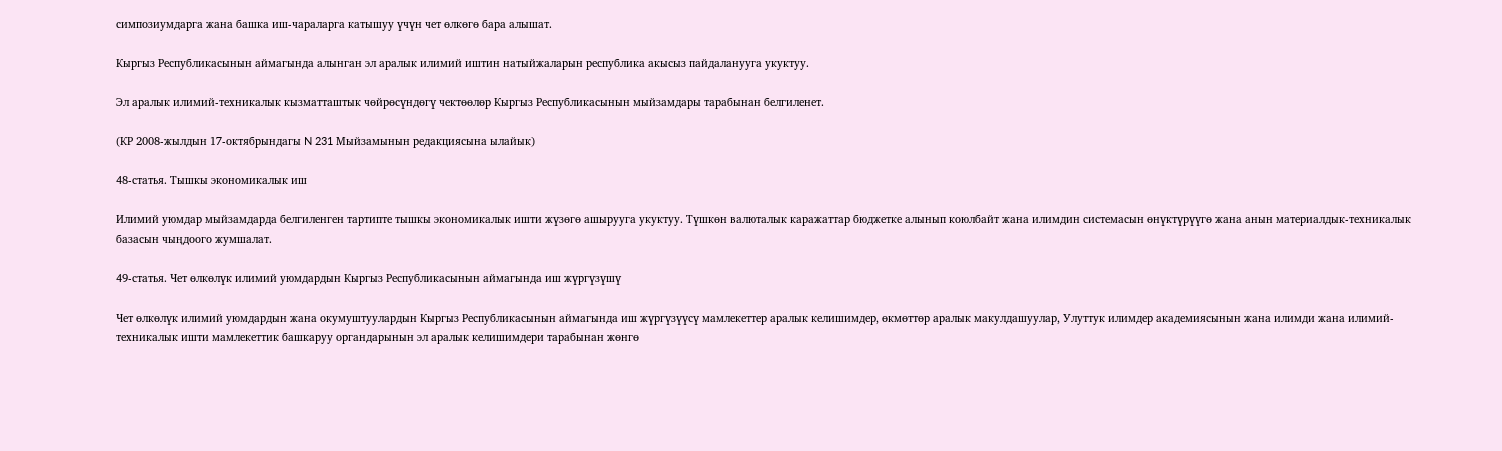симпозиумдарга жана башка иш-чараларга катышуу үчүн чет өлкөгө бара алышат.

Кыргыз Республикасынын аймагында алынган эл аралык илимий иштин натыйжаларын республика акысыз пайдаланууга укуктуу.

Эл аралык илимий-техникалык кызматташтык чөйрөсүндөгү чектөөлөр Кыргыз Республикасынын мыйзамдары тарабынан белгиленет.

(КР 2008-жылдын 17-октябрындагы N 231 Мыйзамынын редакциясына ылайык)

48-статья. Тышкы экономикалык иш

Илимий уюмдар мыйзамдарда белгиленген тартипте тышкы экономикалык ишти жүзөгө ашырууга укуктуу. Түшкөн валюталык каражаттар бюджетке алынып коюлбайт жана илимдин системасын өнүктүрүүгө жана анын материалдык-техникалык базасын чыңдоого жумшалат.

49-статья. Чет өлкөлүк илимий уюмдардын Кыргыз Республикасынын аймагында иш жүргүзүшү

Чет өлкөлүк илимий уюмдардын жана окумуштуулардын Кыргыз Республикасынын аймагында иш жүргүзүүсү мамлекеттер аралык келишимдер, өкмөттөр аралык макулдашуулар, Улуттук илимдер академиясынын жана илимди жана илимий-техникалык ишти мамлекеттик башкаруу органдарынын эл аралык келишимдери тарабынан жөнгө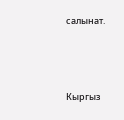салынат.



Кыргыз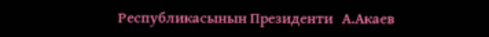Республикасынын Президенти   А.Акаев